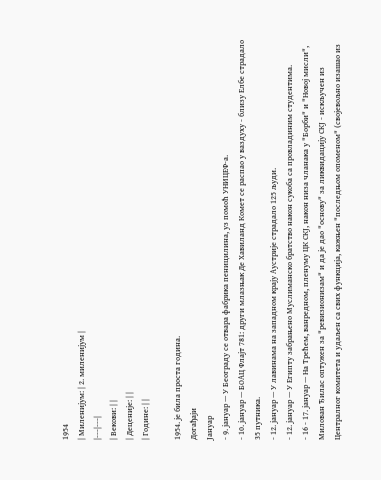1954
| Миленијум: | 2. миленијум |
|---|---|
| Векови: | |
| Деценије: | |
| Године: | |

1954. је била проста година.
Догађаји
Јануар
- 9. јануар — У Београду се отвара фабрика пеницилина, уз помоћ УНИЦЕФ-а.
- 10. јануар — БОАЦ Флајт 781: други млазњак Де Хавиланд Комет се распао у ваздуху - близу Елбе страдало 35 путника.
- 12. јануар — У лавинама на западном крају Аустрије страдало 125 људи.
- 12. јануар — У Египту забрањено Муслиманско братство након сукоба са провладиним студентима.
- 16 - 17. јануар — На Трећем, ванредном, пленуму ЦК СКЈ, након низа чланака у "Борби" и "Новој мисли", Милован Ђилас оптужен за "ревизионизам" и да је дао "основу" за ликвидацију СКЈ - искључен из Централног комитета и удаљен са свих функција, кажњен "последњом опоменом" (својевољно изашао из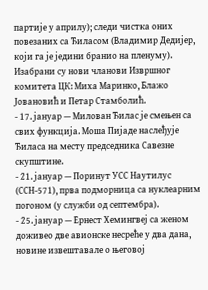партије у априлу); следи чистка оних повезаних са Ђиласом (Владимир Дедијер, који га је једини бранио на пленуму). Изабрани су нови чланови Извршног комитета ЦК: Миха Маринко, Блажо Јовановић и Петар Стамболић.
- 17. јануар — Милован Ђилас је смењен са свих функција. Моша Пијаде наслеђује Ђиласа на месту председника Савезне скупштине.
- 21. јануар — Поринут УСС Наутилус (ССН-571), прва подморница са нуклеарним погоном (у служби од септембра).
- 25. јануар — Ернест Хемингвеј са женом доживео две авионске несреће у два дана, новине извештавале о његовој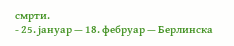смрти.
- 25. јануар — 18. фебруар — Берлинска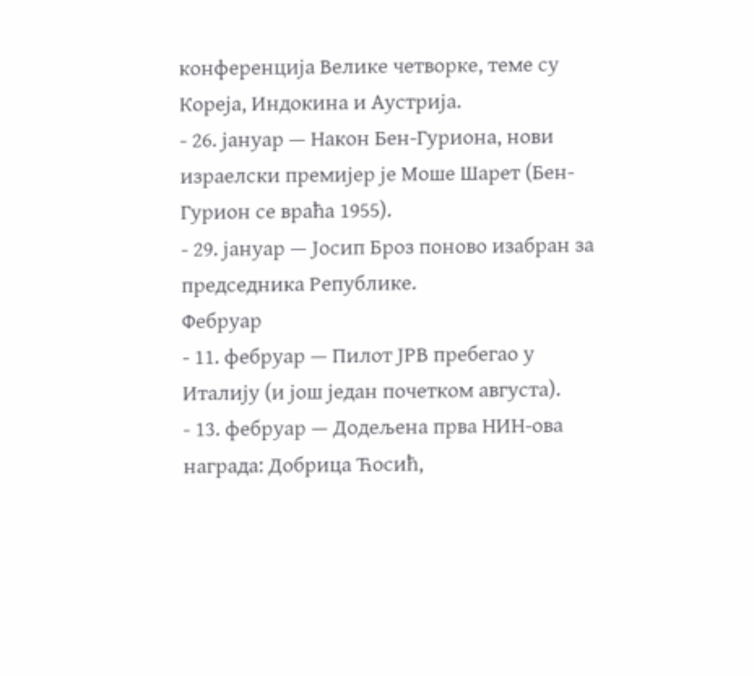конференција Велике четворке, теме су Кореја, Индокина и Аустрија.
- 26. јануар — Након Бен-Гуриона, нови израелски премијер је Моше Шарет (Бен-Гурион се враћа 1955).
- 29. јануар — Јосип Броз поново изабран за председника Републике.
Фебруар
- 11. фебруар — Пилот ЈРВ пребегао у Италију (и још један почетком августа).
- 13. фебруар — Додељена прва НИН-ова награда: Добрица Ћосић,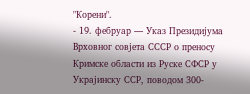"Корени".
- 19. фебруар — Указ Президијума Врховног совјета СССР о преносу Кримске области из Руске СФСР у Украјинску ССР, поводом 300-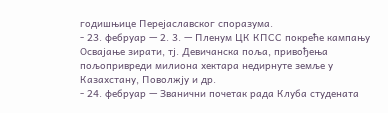годишњице Перејаславског споразума.
- 23. фебруар — 2. 3. — Пленум ЦК КПСС покреће кампању Освајање зирати, тј. Девичанска поља, привођења пољопривреди милиона хектара недирнуте земље у Казахстану, Поволжју и др.
- 24. фебруар — Званични почетак рада Клуба студената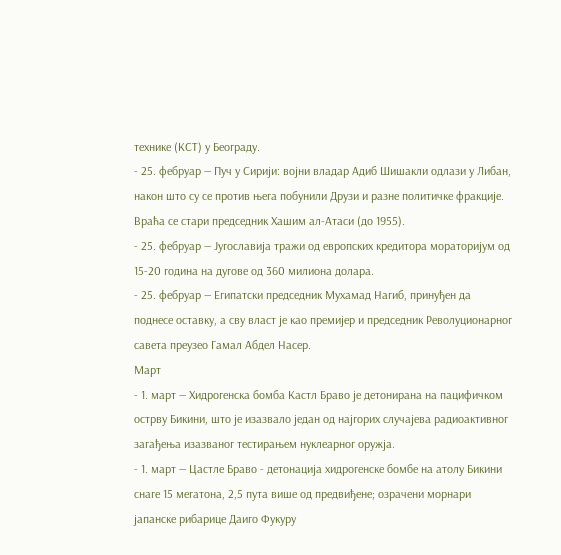технике (КСТ) у Београду.
- 25. фебруар — Пуч у Сирији: војни владар Адиб Шишакли одлази у Либан, након што су се против њега побунили Друзи и разне политичке фракције. Враћа се стари председник Хашим ал-Атаси (до 1955).
- 25. фебруар — Југославија тражи од европских кредитора мораторијум од 15-20 година на дугове од 360 милиона долара.
- 25. фебруар — Египатски председник Мухамад Нагиб, принуђен да поднесе оставку, а сву власт је као премијер и председник Револуционарног савета преузео Гамал Абдел Насер.
Март
- 1. март — Хидрогенска бомба Кастл Браво је детонирана на пацифичком острву Бикини, што је изазвало један од најгорих случајева радиоактивног загађења изазваног тестирањем нуклеарног оружја.
- 1. март — Цастле Браво - детонација хидрогенске бомбе на атолу Бикини снаге 15 мегатона, 2,5 пута више од предвиђене; озрачени морнари јапанске рибарице Даиго Фукурy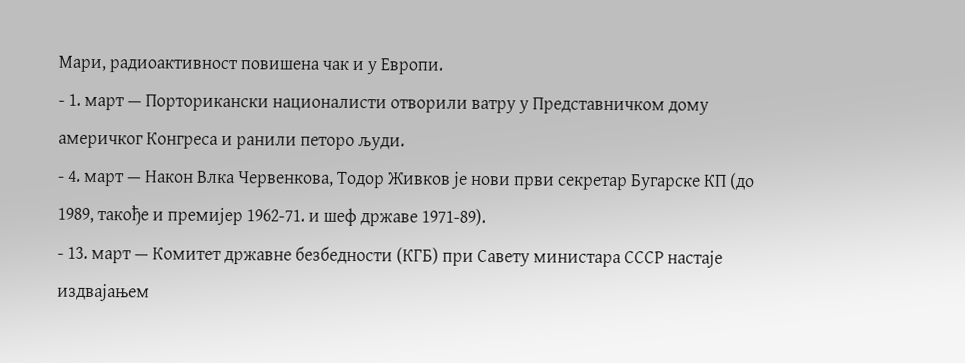Мари, радиоактивност повишена чак и у Европи.
- 1. март — Порторикански националисти отворили ватру у Представничком дому америчког Конгреса и ранили петоро људи.
- 4. март — Након Влка Червенкова, Тодор Живков је нови први секретар Бугарске КП (до 1989, такође и премијер 1962-71. и шеф државе 1971-89).
- 13. март — Комитет државне безбедности (КГБ) при Савету министара СССР настаје издвајањем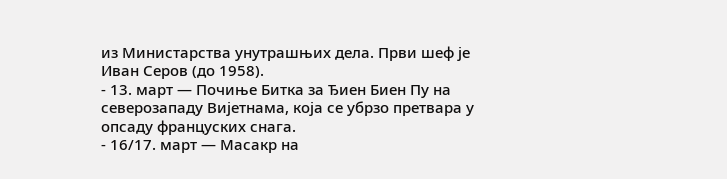из Министарства унутрашњих дела. Први шеф је Иван Серов (до 1958).
- 13. март — Почиње Битка за Ђиен Биен Пу на северозападу Вијетнама, која се убрзо претвара у опсаду француских снага.
- 16/17. март — Масакр на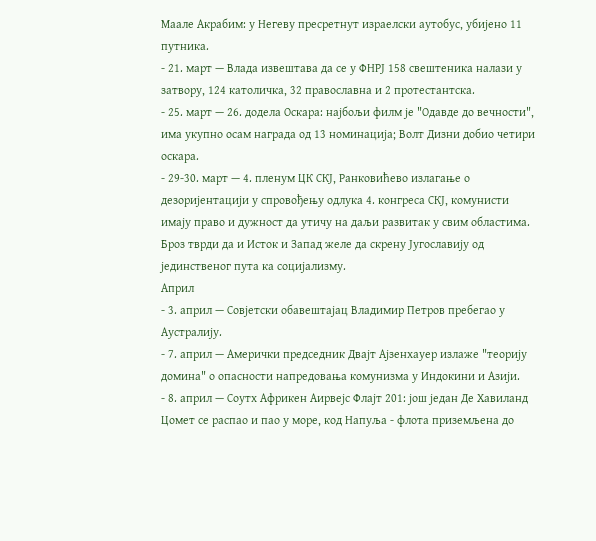Маале Акрабим: у Негеву пресретнут израелски аутобус, убијено 11 путника.
- 21. март — Влада извештава да се у ФНРЈ 158 свештеника налази у затвору, 124 католичка, 32 православна и 2 протестантска.
- 25. март — 26. додела Оскара: најбољи филм је "Одавде до вечности", има укупно осам награда од 13 номинација; Волт Дизни добио четири оскара.
- 29-30. март — 4. пленум ЦК СКЈ, Ранковићево излагање о дезоријентацији у спровођењу одлука 4. конгреса СКЈ, комунисти имају право и дужност да утичу на даљи развитак у свим областима. Броз тврди да и Исток и Запад желе да скрену Југославију од јединственог пута ка социјализму.
Април
- 3. април — Совјетски обавештајац Владимир Петров пребегао у Аустралију.
- 7. април — Амерички председник Двајт Ајзенхауер излаже "теорију домина" о опасности напредовања комунизма у Индокини и Азији.
- 8. април — Соутх Африкен Аирвејс Флајт 201: још један Де Хавиланд Цомет се распао и пао у море, код Напуља - флота приземљена до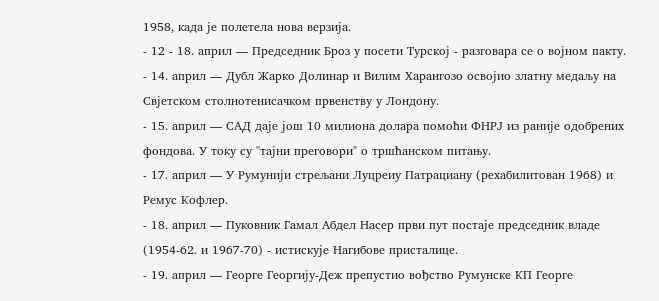1958, када је полетела нова верзија.
- 12 - 18. април — Председник Броз у посети Турској - разговара се о војном пакту.
- 14. април — Дубл Жарко Долинар и Вилим Харангозо освојио златну медаљу на Свјетском столнотенисачком првенству у Лондону.
- 15. април — САД даје још 10 милиона долара помоћи ФНРЈ из раније одобрених фондова. У току су "тајни преговори" о тршћанском питању.
- 17. април — У Румунији стрељани Луцреиу Патрациану (рехабилитован 1968) и Ремус Кофлер.
- 18. април — Пуковник Гамал Абдел Насер први пут постаје председник владе (1954-62. и 1967-70) - истискује Нагибове присталице.
- 19. април — Георге Георгију-Деж препустио вођство Румунске КП Георге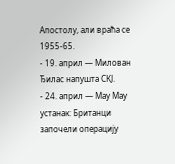Апостолу, али враћа се 1955-65.
- 19. април — Милован Ђилас напушта СКЈ.
- 24. април — Мау Мау устанак: Британци започели операцију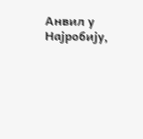Анвил у Најробију,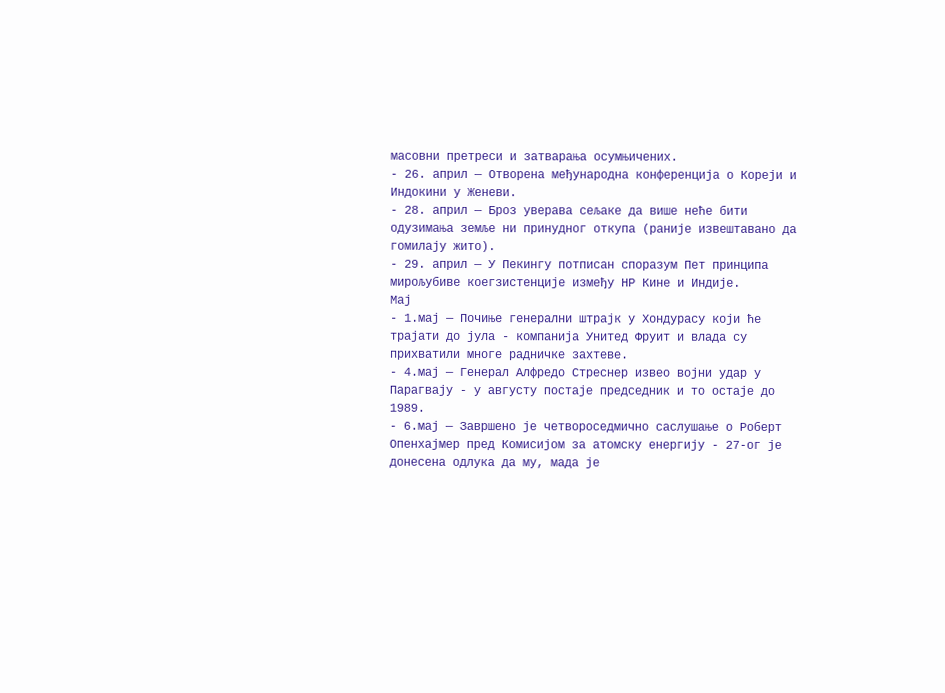масовни претреси и затварања осумњичених.
- 26. април — Отворена међународна конференција о Кореји и Индокини у Женеви.
- 28. април — Броз уверава сељаке да више неће бити одузимања земље ни принудног откупа (раније извештавано да гомилају жито).
- 29. април — У Пекингу потписан споразум Пет принципа мирољубиве коегзистенције између НР Кине и Индије.
Мај
- 1.мај — Почиње генерални штрајк у Хондурасу који ће трајати до јула - компанија Унитед Фруит и влада су прихватили многе радничке захтеве.
- 4.мај — Генерал Алфредо Стреснер извео војни удар у Парагвају - у августу постаје председник и то остаје до 1989.
- 6.мај — Завршено је четвороседмично саслушање о Роберт Опенхајмер пред Комисијом за атомску енергију - 27-ог је донесена одлука да му, мада је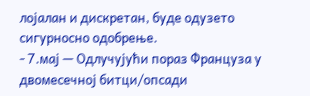лојалан и дискретан, буде одузето сигурносно одобрење.
- 7.мај — Одлучујући пораз Француза у двомесечној битци/опсади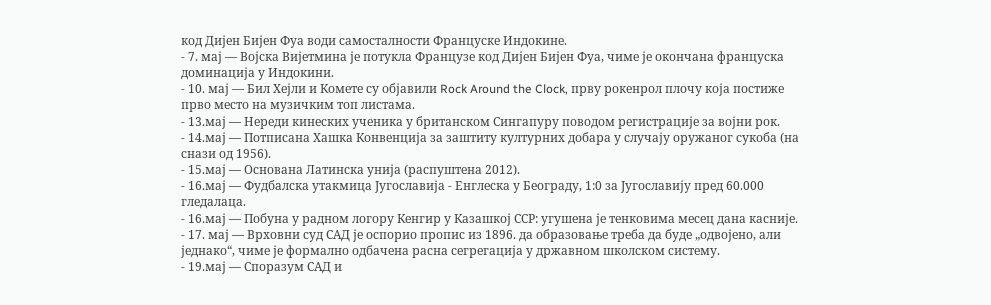код Дијен Бијен Фуа води самосталности Француске Индокине.
- 7. мај — Војска Вијетмина је потукла Французе код Дијен Бијен Фуа, чиме је окончана француска доминација у Индокини.
- 10. мај — Бил Хејли и Комете су објавили Rock Around the Clock, прву рокенрол плочу која постиже прво место на музичким топ листама.
- 13.мај — Нереди кинеских ученика у британском Сингапуру поводом регистрације за војни рок.
- 14.мај — Потписана Хашка Конвенција за заштиту културних добара у случају оружаног сукоба (на снази од 1956).
- 15.мај — Основана Латинска унија (распуштена 2012).
- 16.мај — Фудбалска утакмица Југославија - Енглеска у Београду, 1:0 за Југославију пред 60.000 гледалаца.
- 16.мај — Побуна у радном логору Кенгир у Казашкој ССР: угушена је тенковима месец дана касније.
- 17. мај — Врховни суд САД је оспорио пропис из 1896. да образовање треба да буде „одвојено, али једнако“, чиме је формално одбачена расна сегрегација у државном школском систему.
- 19.мај — Споразум САД и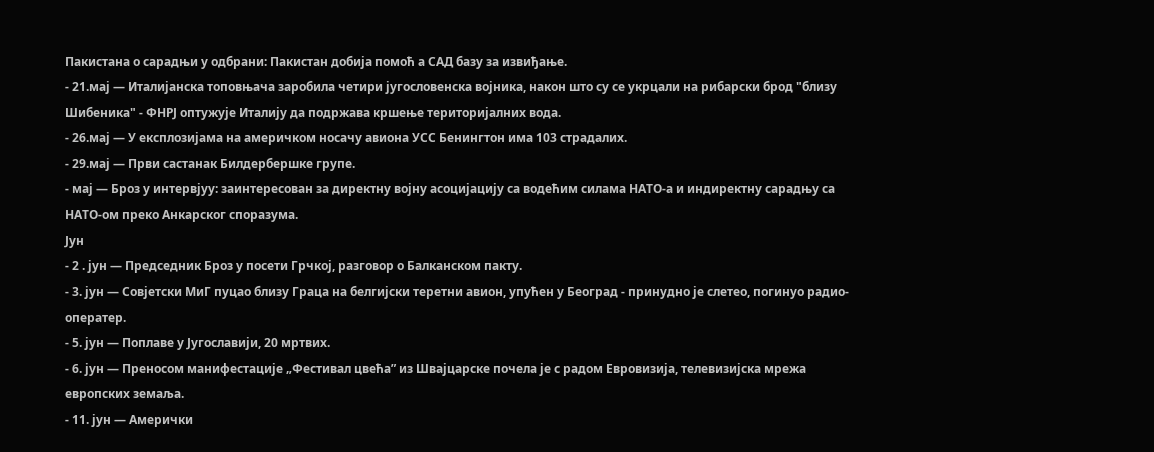Пакистана о сарадњи у одбрани: Пакистан добија помоћ а САД базу за извиђање.
- 21.мај — Италијанска топовњача заробила четири југословенска војника, након што су се укрцали на рибарски брод "близу Шибеника" - ФНРЈ оптужује Италију да подржава кршење територијалних вода.
- 26.мај — У експлозијама на америчком носачу авиона УСС Бенингтон има 103 страдалих.
- 29.мај — Први састанак Билдербершке групе.
- мај — Броз у интервјуу: заинтересован за директну војну асоцијацију са водећим силама НАТО-а и индиректну сарадњу са НАТО-ом преко Анкарског споразума.
Јун
- 2 . јун — Председник Броз у посети Грчкој, разговор о Балканском пакту.
- 3. јун — Совјетски МиГ пуцао близу Граца на белгијски теретни авион, упућен у Београд - принудно је слетео, погинуо радио-оператер.
- 5. јун — Поплаве у Југославији, 20 мртвих.
- 6. јун — Преносом манифестације „Фестивал цвећа” из Швајцарске почела је с радом Евровизија, телевизијска мрежа европских земаља.
- 11. јун — Амерички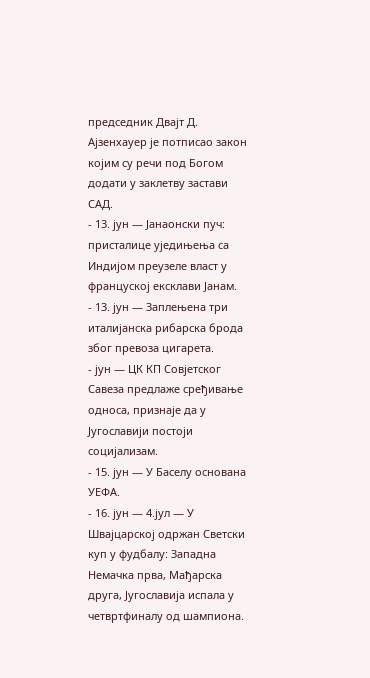председник Двајт Д. Ајзенхауер је потписао закон којим су речи под Богом додати у заклетву застави САД.
- 13. јун — Јанаонски пуч: присталице уједињења са Индијом преузеле власт у француској ексклави Јанам.
- 13. јун — Заплењена три италијанска рибарска брода због превоза цигарета.
- јун — ЦК КП Совјетског Савеза предлаже сређивање односа, признаје да у Југославији постоји социјализам.
- 15. јун — У Баселу основана УЕФА.
- 16. јун — 4.јул — У Швајцарској одржан Светски куп у фудбалу: Западна Немачка прва, Мађарска друга, Југославија испала у четвртфиналу од шампиона.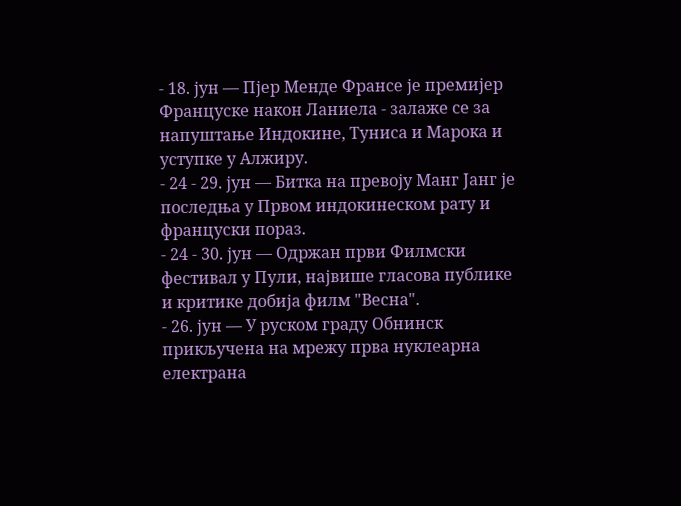- 18. јун — Пјер Менде Франсе је премијер Француске након Ланиела - залаже се за напуштање Индокине, Туниса и Марока и уступке у Алжиру.
- 24 - 29. јун — Битка на превоју Манг Јанг је последња у Првом индокинеском рату и француски пораз.
- 24 - 30. јун — Одржан први Филмски фестивал у Пули, највише гласова публике и критике добија филм "Весна".
- 26. јун — У руском граду Обнинск прикључена на мрежу прва нуклеарна електрана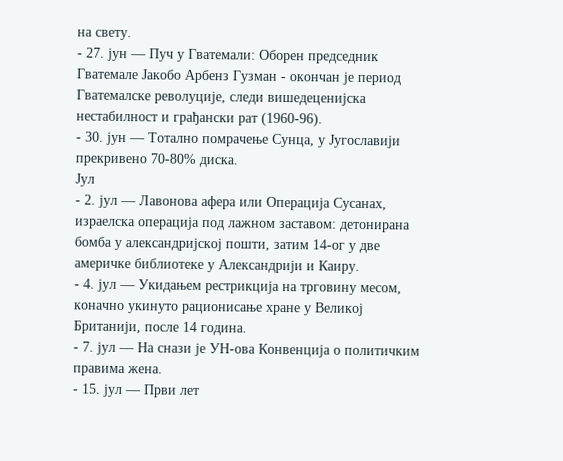на свету.
- 27. јун — Пуч у Гватемали: Оборен председник Гватемале Јакобо Арбенз Гузман - окончан је период Гватемалске револуције, следи вишедеценијска нестабилност и грађански рат (1960-96).
- 30. јун — Тотално помрачење Сунца, у Југославији прекривено 70-80% диска.
Јул
- 2. јул — Лавонова афера или Операција Сусанах, израелска операција под лажном заставом: детонирана бомба у александријској пошти, затим 14-ог у две америчке библиотеке у Александрији и Каиру.
- 4. јул — Укидањем рестрикција на трговину месом, коначно укинуто рационисање хране у Великој Британији, после 14 година.
- 7. јул — На снази је УН-ова Конвенција о политичким правима жена.
- 15. јул — Први лет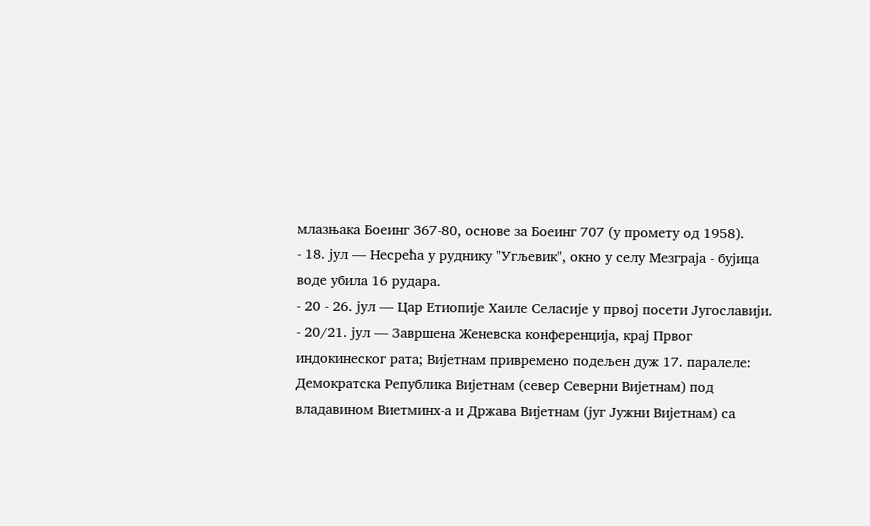млазњака Боеинг 367-80, основе за Боеинг 707 (у промету од 1958).
- 18. јул — Несрећа у руднику "Угљевик", окно у селу Мезграја - бујица воде убила 16 рудара.
- 20 - 26. јул — Цар Етиопије Хаиле Селасије у првој посети Југославији.
- 20/21. јул — Завршена Женевска конференција, крај Првог индокинеског рата; Вијетнам привремено подељен дуж 17. паралеле: Демократска Република Вијетнам (север Северни Вијетнам) под владавином Виетминх-а и Држава Вијетнам (југ Јужни Вијетнам) са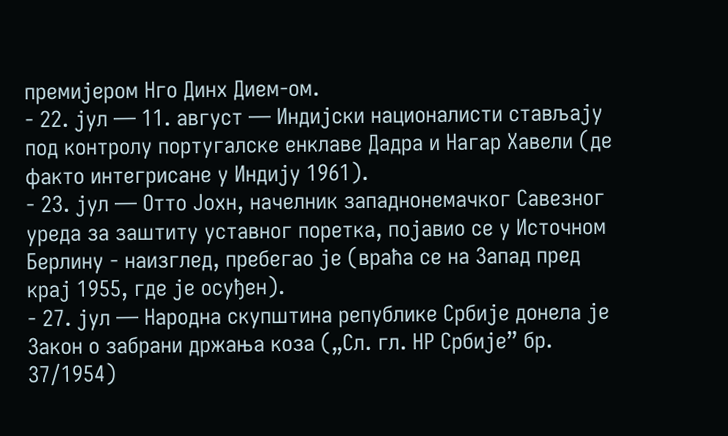премијером Нго Динх Дием-ом.
- 22. јул — 11. август — Индијски националисти стављају под контролу португалске енклаве Дадра и Нагар Хавели (де факто интегрисане у Индију 1961).
- 23. јул — Отто Јохн, начелник западнонемачког Савезног уреда за заштиту уставног поретка, појавио се у Источном Берлину - наизглед, пребегао је (враћа се на Запад пред крај 1955, где је осуђен).
- 27. јул — Народна скупштина републике Србије донела је Закон о забрани држања коза („Сл. гл. НР Србије” бр. 37/1954)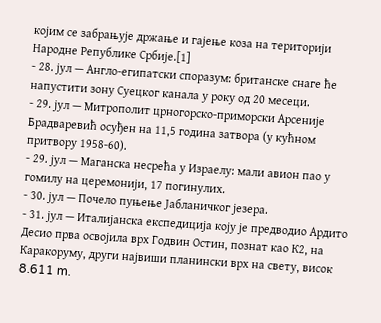којим се забрањује држање и гајење коза на територији Народне Републике Србије.[1]
- 28. јул — Англо-египатски споразум: британске снаге ће напустити зону Суецког канала у року од 20 месеци.
- 29. јул — Митрополит црногорско-приморски Арсеније Брадваревић осуђен на 11,5 година затвора (у кућном притвору 1958-60).
- 29. јул — Маганска несрећа у Израелу: мали авион пао у гомилу на церемонији, 17 погинулих.
- 30. јул — Почело пуњење Јабланичког језера.
- 31. јул — Италијанска експедиција коју је предводио Ардито Десио прва освојила врх Годвин Остин, познат као К2, на Каракоруму, други највиши планински врх на свету, висок 8.611 m.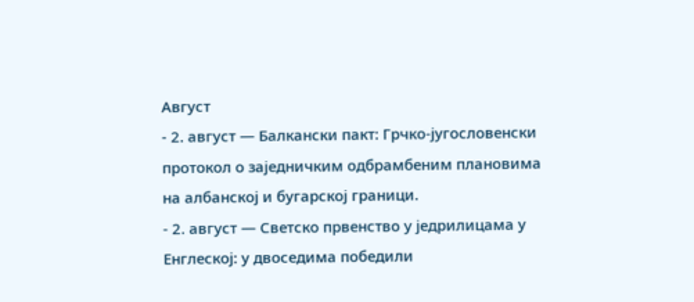Август
- 2. август — Балкански пакт: Грчко-југословенски протокол о заједничким одбрамбеним плановима на албанској и бугарској граници.
- 2. август — Светско првенство у једрилицама у Енглеској: у двоседима победили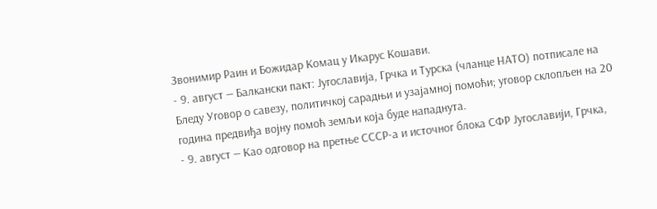Звонимир Раин и Божидар Комац у Икарус Кошави.
- 9. август — Балкански пакт: Југославија, Грчка и Турска (чланце НАТО) потписале на Бледу Уговор о савезу, политичкој сарадњи и узајамној помоћи; уговор склопљен на 20 година предвиђа војну помоћ земљи која буде нападнута.
- 9. август — Kао одговор на претње СССР-а и источног блока СФР Југославији, Грчка,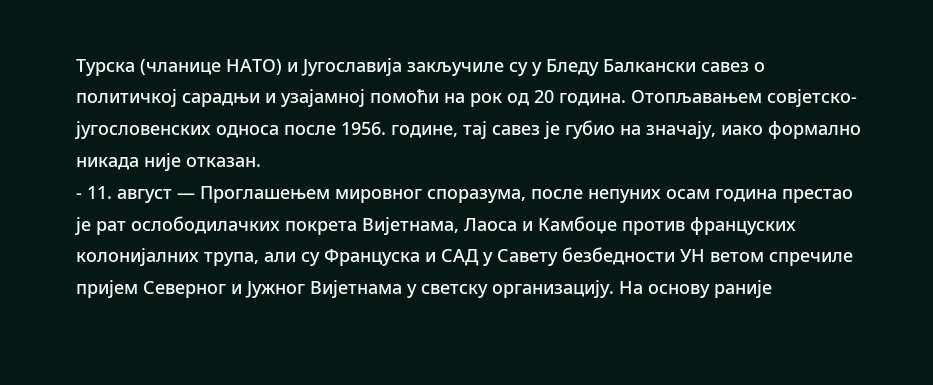Турска (чланице НАТО) и Југославија закључиле су у Бледу Балкански савез о политичкој сарадњи и узајамној помоћи на рок од 20 година. Отопљавањем совјетско-југословенских односа после 1956. године, тај савез је губио на значају, иако формално никада није отказан.
- 11. август — Проглашењем мировног споразума, после непуних осам година престао је рат ослободилачких покрета Вијетнама, Лаоса и Камбоџе против француских колонијалних трупа, али су Француска и САД у Савету безбедности УН ветом спречиле пријем Северног и Јужног Вијетнама у светску организацију. На основу раније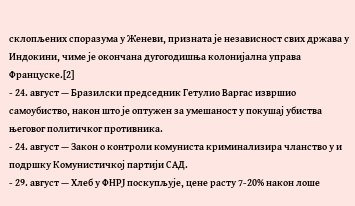склопљених споразума у Женеви, призната је независност свих држава у Индокини, чиме је окончана дугогодишња колонијална управа Француске.[2]
- 24. август — Бразилски председник Гетулио Варгас извршио самоубиство, након што је оптужен за умешаност у покушај убиства његовог политичког противника.
- 24. август — Закон о контроли комуниста криминализира чланство у и подршку Комунистичкој партији САД.
- 29. август — Хлеб у ФНРЈ поскупљује, цене расту 7-20% након лоше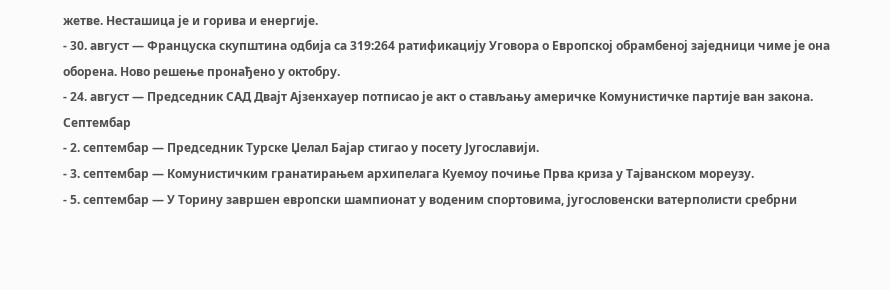жетве. Несташица је и горива и енергије.
- 30. август — Француска скупштина одбија са 319:264 ратификацију Уговора о Европској обрамбеној заједници чиме је она оборена. Ново решење пронађено у октобру.
- 24. август — Председник САД Двајт Ајзенхауер потписао је акт о стављању америчке Kомунистичке партије ван закона.
Септембар
- 2. септембар — Председник Турске Џелал Бајар стигао у посету Југославији.
- 3. септембар — Комунистичким гранатирањем архипелага Куемоy почиње Прва криза у Тајванском мореузу.
- 5. септембар — У Торину завршен европски шампионат у воденим спортовима, југословенски ватерполисти сребрни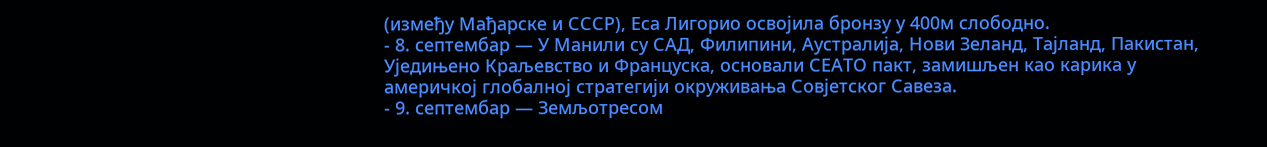(између Мађарске и СССР), Еса Лигорио освојила бронзу у 400м слободно.
- 8. септембар — У Манили су САД, Филипини, Аустралија, Нови Зеланд, Тајланд, Пакистан, Уједињено Краљевство и Француска, основали СЕАТО пакт, замишљен као карика у америчкој глобалној стратегији окруживања Совјетског Савеза.
- 9. септембар — Земљотресом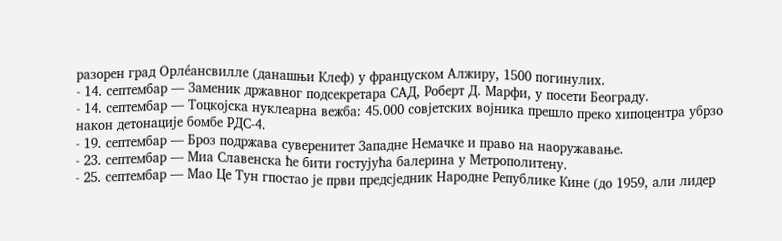разорен град Орлéансвилле (данашњи Клеф) у француском Алжиру, 1500 погинулих.
- 14. септембар — Заменик државног подсекретара САД, Роберт Д. Марфи, у посети Београду.
- 14. септембар — Тоцкојска нуклеарна вежба: 45.000 совјетских војника прешло преко хипоцентра убрзо након детонације бомбе РДС-4.
- 19. септембар — Броз подржава суверенитет Западне Немачке и право на наоружавање.
- 23. септембар — Миа Славенска ће бити гостујућа балерина у Метрополитену.
- 25. септембар — Мао Це Тун гпостао је први предсједник Народне Републике Кине (до 1959, али лидер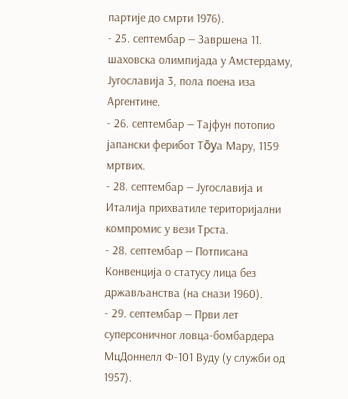партије до смрти 1976).
- 25. септембар — Завршена 11. шаховска олимпијада у Амстердаму, Југославија 3, пола поена иза Аргентине.
- 26. септембар — Тајфун потопио јапански ферибот Тōyа Мару, 1159 мртвих.
- 28. септембар — Југославија и Италија прихватиле територијални компромис у вези Трста.
- 28. септембар — Потписана Конвенција о статусу лица без држављанства (на снази 1960).
- 29. септембар — Први лет суперсоничног ловца-бомбардера МцДоннелл Ф-101 Вуду (у служби од 1957).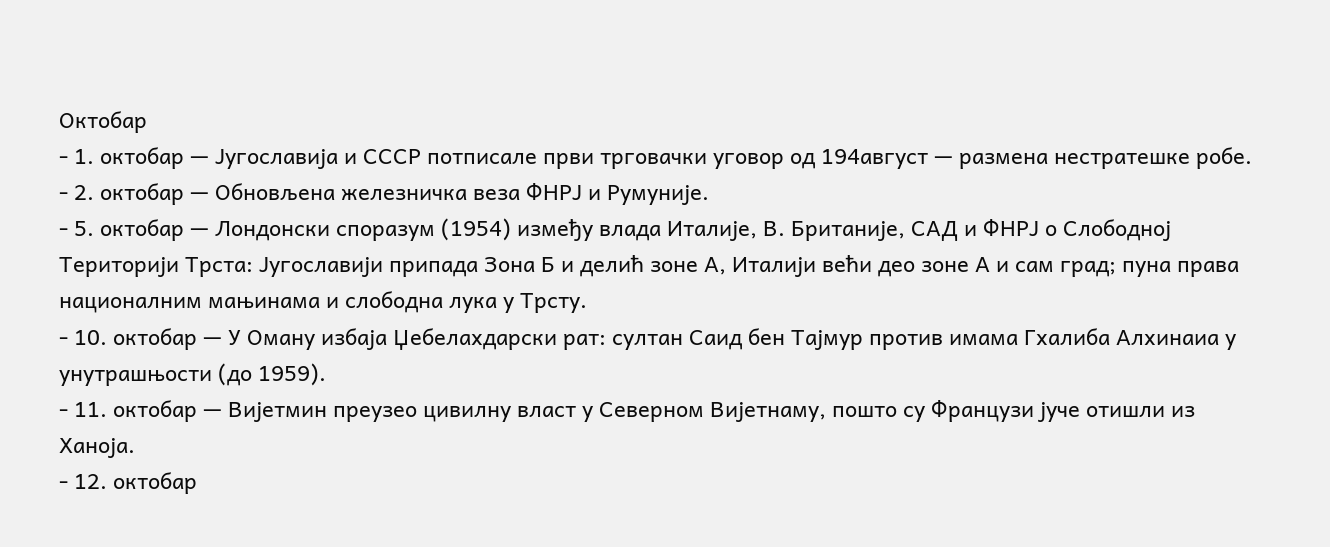Октобар
- 1. октобар — Југославија и СССР потписале први трговачки уговор од 194август — размена нестратешке робе.
- 2. октобар — Обновљена железничка веза ФНРЈ и Румуније.
- 5. октобар — Лондонски споразум (1954) између влада Италије, В. Британије, САД и ФНРЈ о Слободној Територији Трста: Југославији припада Зона Б и делић зоне А, Италији већи део зоне А и сам град; пуна права националним мањинама и слободна лука у Трсту.
- 10. октобар — У Оману избаја Џебелахдарски рат: султан Саид бен Тајмур против имама Гхалиба Алхинаиа у унутрашњости (до 1959).
- 11. октобар — Вијетмин преузео цивилну власт у Северном Вијетнаму, пошто су Французи јуче отишли из Ханоја.
- 12. октобар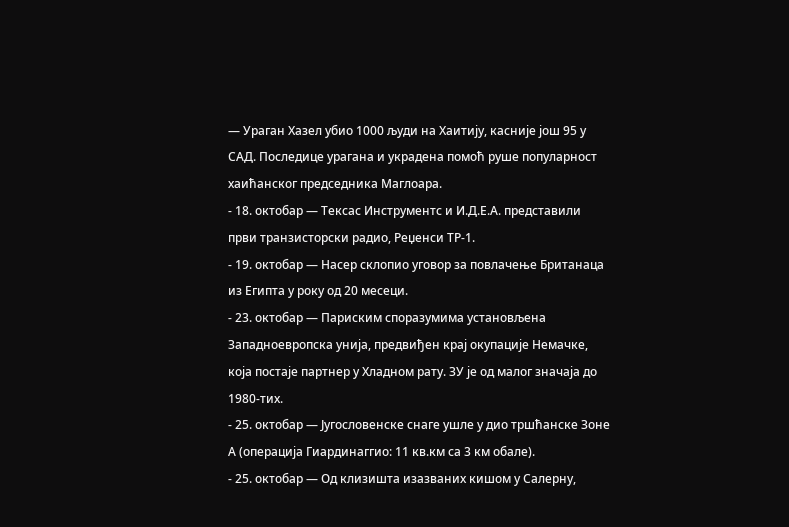— Ураган Хазел убио 1000 људи на Хаитију, касније још 95 у САД. Последице урагана и украдена помоћ руше популарност хаићанског председника Маглоара.
- 18. октобар — Тексас Инструментс и И.Д.Е.А. представили први транзисторски радио, Реџенси ТР-1.
- 19. октобар — Насер склопио уговор за повлачење Британаца из Египта у року од 20 месеци.
- 23. октобар — Париским споразумима установљена Западноевропска унија, предвиђен крај окупације Немачке, која постаје партнер у Хладном рату. ЗУ је од малог значаја до 1980-тих.
- 25. октобар — Југословенске снаге ушле у дио тршћанске Зоне А (операција Гиардинаггио: 11 кв.км са 3 км обале).
- 25. октобар — Од клизишта изазваних кишом у Салерну,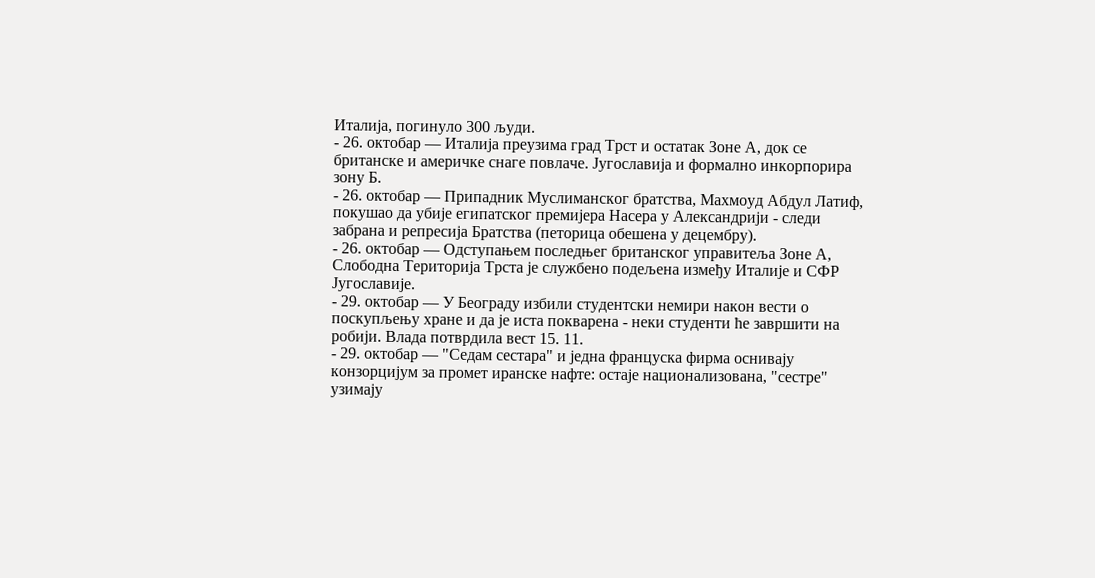Италија, погинуло 300 људи.
- 26. октобар — Италија преузима град Трст и остатак Зоне А, док се британске и америчке снаге повлаче. Југославија и формално инкорпорира зону Б.
- 26. октобар — Припадник Муслиманског братства, Махмоуд Абдул Латиф, покушао да убије египатског премијера Насера у Александрији - следи забрана и репресија Братства (петорица обешена у децембру).
- 26. октобар — Одступањем последњег британског управитеља Зоне А, Слободна Територија Трста је службено подељена између Италије и СФР Југославије.
- 29. октобар — У Београду избили студентски немири након вести о поскупљењу хране и да је иста покварена - неки студенти ће завршити на робији. Влада потврдила вест 15. 11.
- 29. октобар — "Седам сестара" и једна француска фирма оснивају конзорцијум за промет иранске нафте: остаје национализована, "сестре" узимају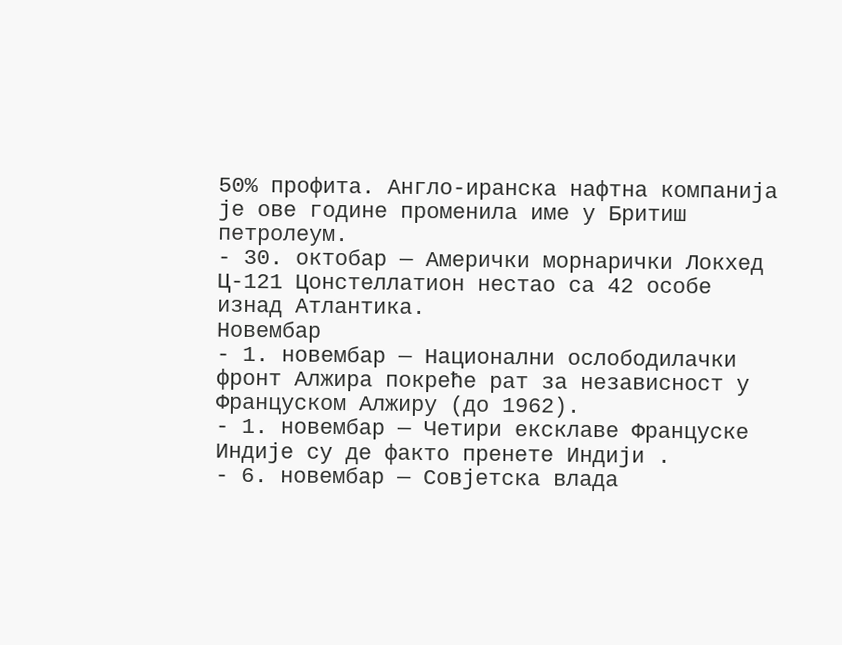50% профита. Англо-иранска нафтна компанија је ове године променила име у Бритиш петролеум.
- 30. октобар — Амерички морнарички Локхед Ц-121 Цонстеллатион нестао са 42 особе изнад Атлантика.
Новембар
- 1. новембар — Национални ослободилачки фронт Алжира покреће рат за независност у Француском Алжиру (до 1962).
- 1. новембар — Четири ексклаве Француске Индије су де факто пренете Индији .
- 6. новембар — Совјетска влада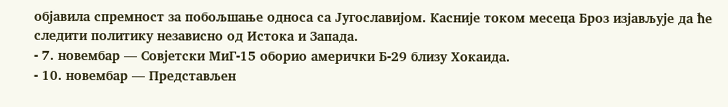објавила спремност за побољшање односа са Југославијом. Касније током месеца Броз изјављује да ће следити политику независно од Истока и Запада.
- 7. новембар — Совјетски МиГ-15 оборио амерички Б-29 близу Хокаида.
- 10. новембар — Представљен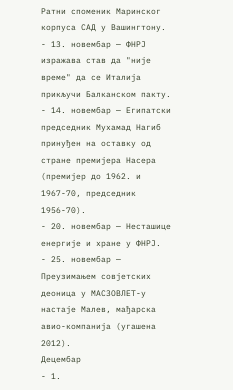Ратни споменик Маринског корпуса САД у Вашингтону.
- 13. новембар — ФНРЈ изражава став да "није време" да се Италија прикључи Балканском пакту.
- 14. новембар — Египатски председник Мухамад Нагиб принуђен на оставку од стране премијера Насера (премијер до 1962. и 1967-70, председник 1956-70).
- 20. новембар — Несташице енергије и хране у ФНРЈ.
- 25. новембар — Преузимањем совјетских деоница у МАСЗОВЛЕТ-у настаје Малев, мађарска авио-компанија (угашена 2012).
Децембар
- 1.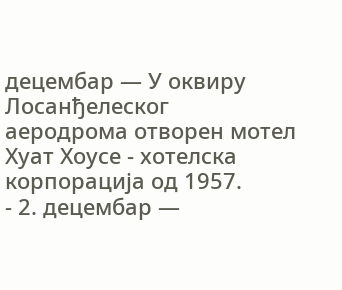децембар — У оквиру Лосанђелеског аеродрома отворен мотел Хyат Хоусе - хотелска корпорација од 1957.
- 2. децембар —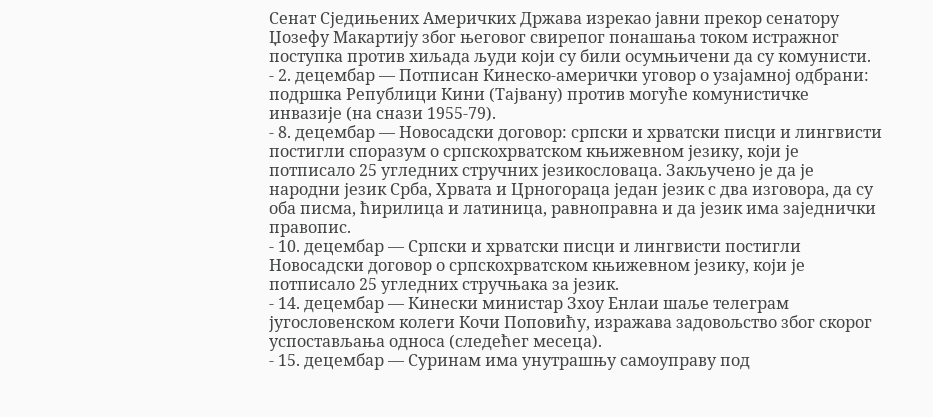Сенат Сједињених Америчких Држава изрекао јавни прекор сенатору Џозефу Макартију због његовог свирепог понашања током истражног поступка против хиљада људи који су били осумњичени да су комунисти.
- 2. децембар — Потписан Кинеско-амерички уговор о узајамној одбрани: подршка Републици Кини (Тајвану) против могуће комунистичке инвазије (на снази 1955-79).
- 8. децембар — Новосадски договор: српски и хрватски писци и лингвисти постигли споразум о српскохрватском књижевном језику, који је потписало 25 угледних стручних језикословаца. Закључено је да је народни језик Срба, Хрвата и Црногораца један језик с два изговора, да су оба писма, ћирилица и латиница, равноправна и да језик има заједнички правопис.
- 10. децембар — Српски и хрватски писци и лингвисти постигли Новосадски договор о српскохрватском књижевном језику, који је потписало 25 угледних стручњака за језик.
- 14. децембар — Кинески министар Зхоу Енлаи шаље телеграм југословенском колеги Кочи Поповићу, изражава задовољство због скорог успостављања односа (следећег месеца).
- 15. децембар — Суринам има унутрашњу самоуправу под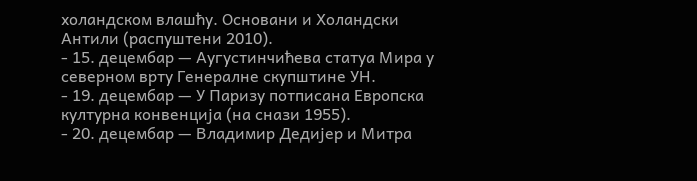холандском влашћу. Основани и Холандски Антили (распуштени 2010).
- 15. децембар — Аугустинчићева статуа Мира у северном врту Генералне скупштине УН.
- 19. децембар — У Паризу потписана Европска културна конвенција (на снази 1955).
- 20. децембар — Владимир Дедијер и Митра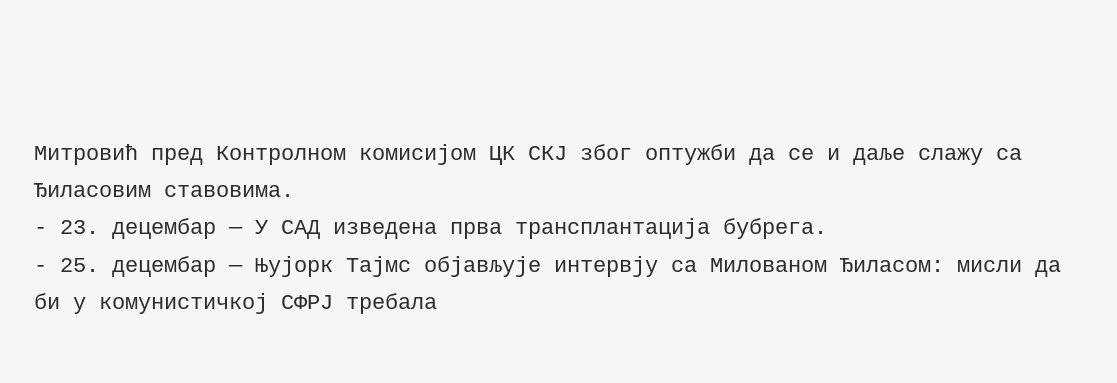Митровић пред Контролном комисијом ЦК СКЈ због оптужби да се и даље слажу са Ђиласовим ставовима.
- 23. децембар — У САД изведена прва трансплантација бубрега.
- 25. децембар — Њујорк Тајмс објављује интервју са Милованом Ђиласом: мисли да би у комунистичкој СФРЈ требала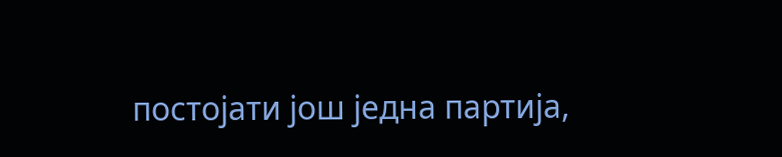постојати још једна партија,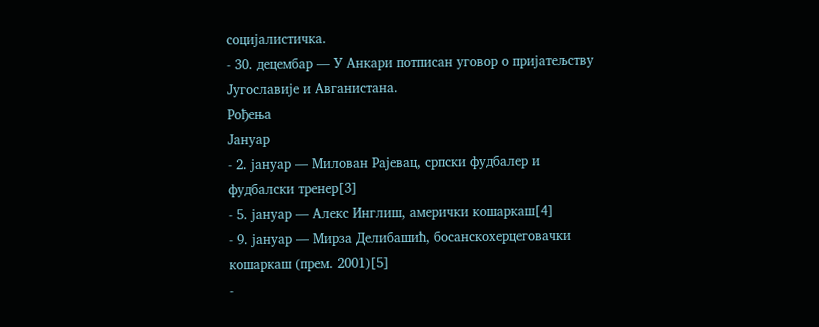социјалистичка.
- 30. децембар — У Анкари потписан уговор о пријатељству Југославије и Авганистана.
Рођења
Јануар
- 2. јануар — Милован Рајевац, српски фудбалер и фудбалски тренер[3]
- 5. јануар — Алекс Инглиш, амерички кошаркаш[4]
- 9. јануар — Мирза Делибашић, босанскохерцеговачки кошаркаш (прем. 2001)[5]
-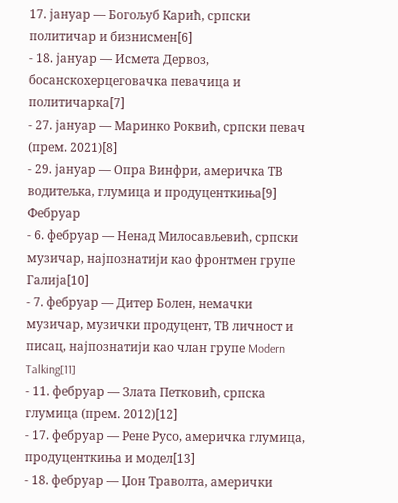17. јануар — Богољуб Карић, српски политичар и бизнисмен[6]
- 18. јануар — Исмета Дервоз, босанскохерцеговачка певачица и политичарка[7]
- 27. јануар — Маринко Роквић, српски певач (прем. 2021)[8]
- 29. јануар — Опра Винфри, америчка ТВ водитељка, глумица и продуценткиња[9]
Фебруар
- 6. фебруар — Ненад Милосављевић, српски музичар, најпознатији као фронтмен групе Галија[10]
- 7. фебруар — Дитер Болен, немачки музичар, музички продуцент, ТВ личност и писац, најпознатији као члан групе Modern Talking[11]
- 11. фебруар — Злата Петковић, српска глумица (прем. 2012)[12]
- 17. фебруар — Рене Русо, америчка глумица, продуценткиња и модел[13]
- 18. фебруар — Џон Траволта, амерички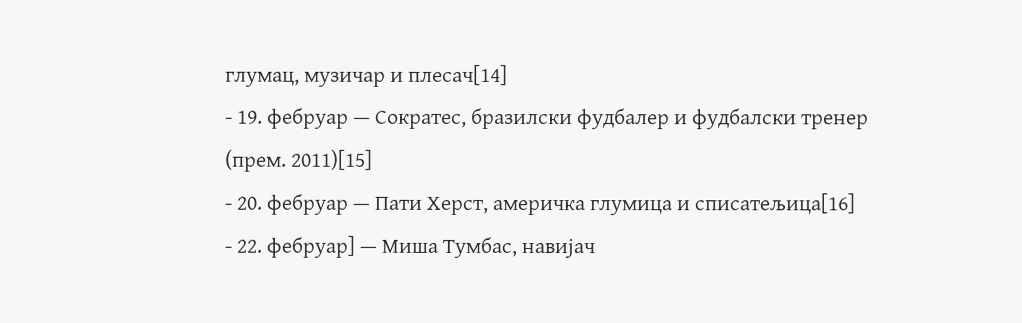глумац, музичар и плесач[14]
- 19. фебруар — Сократес, бразилски фудбалер и фудбалски тренер (прем. 2011)[15]
- 20. фебруар — Пати Херст, америчка глумица и списатељица[16]
- 22. фебруар] — Миша Тумбас, навијач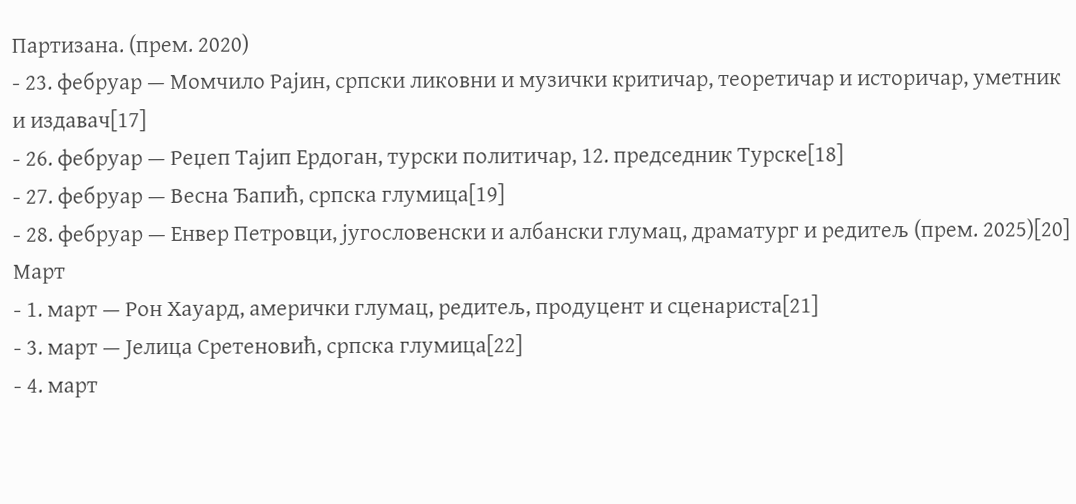Партизана. (прем. 2020)
- 23. фебруар — Момчило Рајин, српски ликовни и музички критичар, теоретичар и историчар, уметник и издавач[17]
- 26. фебруар — Реџеп Тајип Ердоган, турски политичар, 12. председник Турске[18]
- 27. фебруар — Весна Ђапић, српска глумица[19]
- 28. фебруар — Енвер Петровци, југословенски и албански глумац, драматург и редитељ (прем. 2025)[20]
Март
- 1. март — Рон Хауард, амерички глумац, редитељ, продуцент и сценариста[21]
- 3. март — Јелица Сретеновић, српска глумица[22]
- 4. март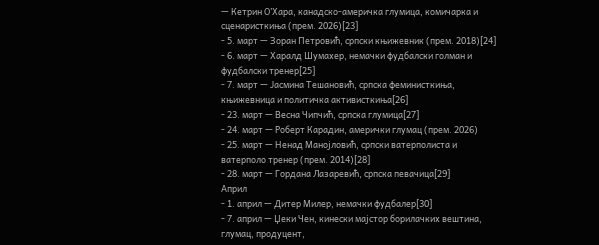— Кетрин О’Хара, канадско-америчка глумица, комичарка и сценаристкиња (прем. 2026)[23]
- 5. март — Зоран Петровић, српски књижевник (прем. 2018)[24]
- 6. март — Харалд Шумахер, немачки фудбалски голман и фудбалски тренер[25]
- 7. март — Јасмина Тешановић, српска феминисткиња, књижевница и политичка активисткиња[26]
- 23. март — Весна Чипчић, српска глумица[27]
- 24. март — Роберт Карадин, амерички глумац (прем. 2026)
- 25. март — Ненад Манојловић, српски ватерполиста и ватерполо тренер (прем. 2014)[28]
- 28. март — Гордана Лазаревић, српска певачица[29]
Април
- 1. април — Дитер Милер, немачки фудбалер[30]
- 7. април — Џеки Чен, кинески мајстор борилачких вештина, глумац, продуцент,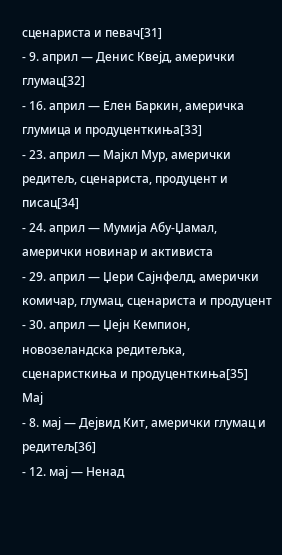сценариста и певач[31]
- 9. април — Денис Квејд, амерички глумац[32]
- 16. април — Елен Баркин, америчка глумица и продуценткиња[33]
- 23. април — Мајкл Мур, амерички редитељ, сценариста, продуцент и писац[34]
- 24. април — Мумија Абу-Џамал, амерички новинар и активиста
- 29. април — Џери Сајнфелд, амерички комичар, глумац, сценариста и продуцент
- 30. април — Џејн Кемпион, новозеландска редитељка, сценаристкиња и продуценткиња[35]
Мај
- 8. мај — Дејвид Кит, амерички глумац и редитељ[36]
- 12. мај — Ненад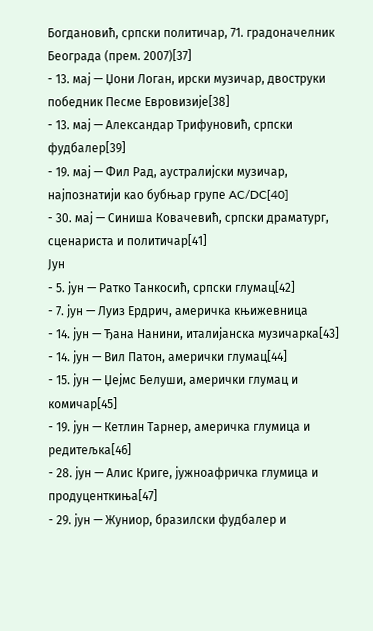Богдановић, српски политичар, 71. градоначелник Београда (прем. 2007)[37]
- 13. мај — Џони Логан, ирски музичар, двоструки победник Песме Евровизије[38]
- 13. мај — Александар Трифуновић, српски фудбалер[39]
- 19. мај — Фил Рад, аустралијски музичар, најпознатији као бубњар групе AC/DC[40]
- 30. мај — Синиша Ковачевић, српски драматург, сценариста и политичар[41]
Јун
- 5. јун — Ратко Танкосић, српски глумац[42]
- 7. јун — Луиз Ердрич, америчкa књижевница
- 14. јун — Ђана Нанини, италијанска музичарка[43]
- 14. јун — Вил Патон, амерички глумац[44]
- 15. јун — Џејмс Белуши, амерички глумац и комичар[45]
- 19. јун — Кетлин Тарнер, америчка глумица и редитељка[46]
- 28. јун — Алис Криге, јужноафричка глумица и продуценткиња[47]
- 29. јун — Жуниор, бразилски фудбалер и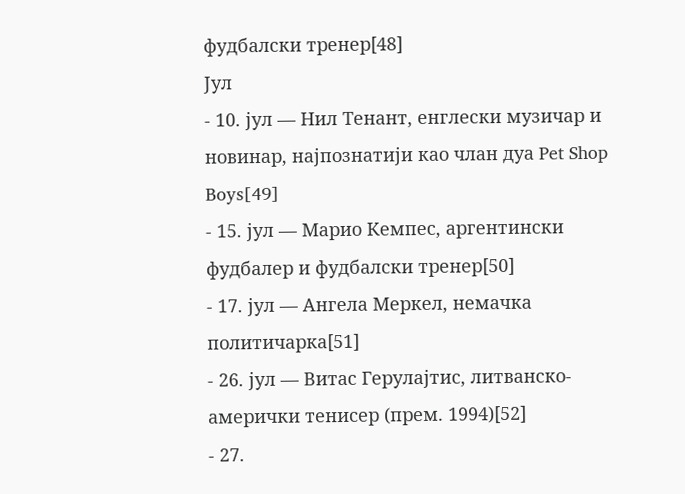фудбалски тренер[48]
Јул
- 10. јул — Нил Тенант, енглески музичар и новинар, најпознатији као члан дуа Pet Shop Boys[49]
- 15. јул — Марио Кемпес, аргентински фудбалер и фудбалски тренер[50]
- 17. јул — Ангела Меркел, немачка политичарка[51]
- 26. јул — Витас Герулајтис, литванско-амерички тенисер (прем. 1994)[52]
- 27.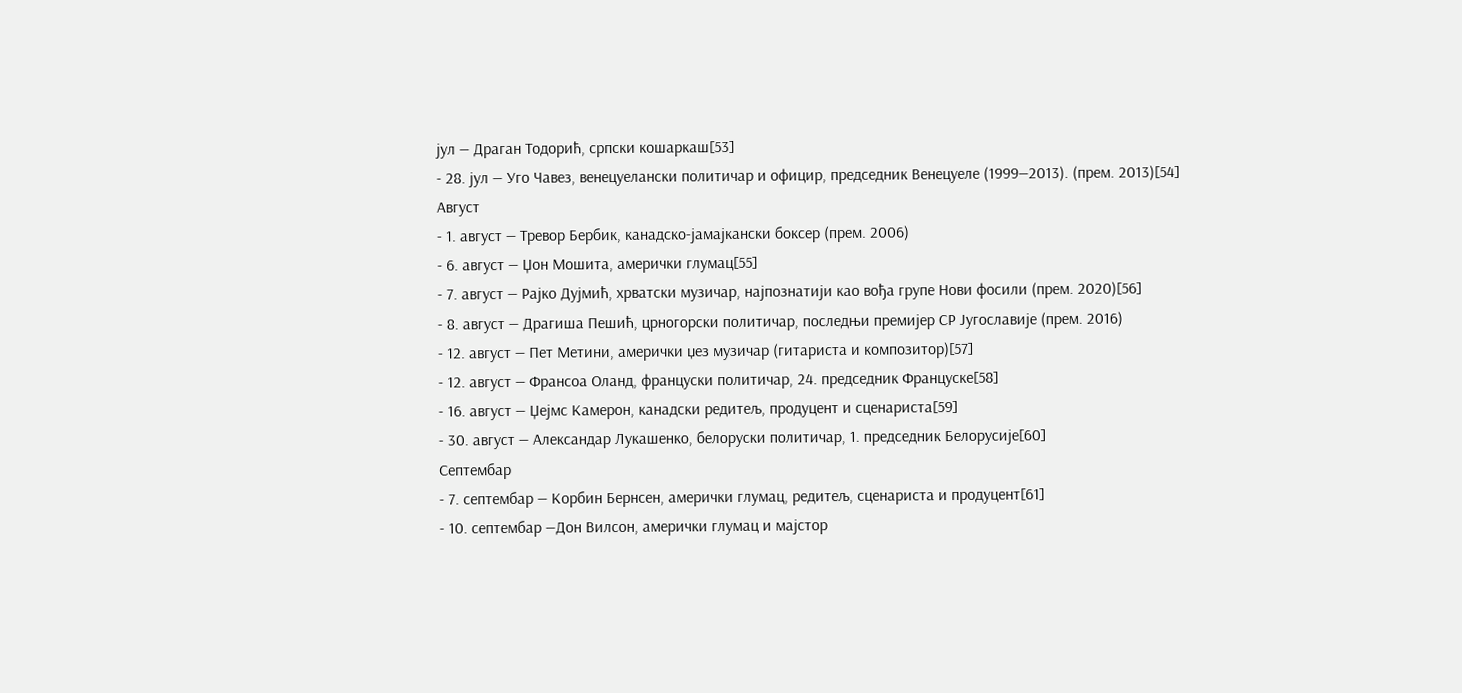јул — Драган Тодорић, српски кошаркаш[53]
- 28. јул — Уго Чавез, венецуелански политичар и официр, председник Венецуеле (1999—2013). (прем. 2013)[54]
Август
- 1. август — Тревор Бербик, канадско-јамајкански боксер (прем. 2006)
- 6. август — Џон Мошита, амерички глумац[55]
- 7. август — Рајко Дујмић, хрватски музичар, најпознатији као вођа групе Нови фосили (прем. 2020)[56]
- 8. август — Драгиша Пешић, црногорски политичар, последњи премијер СР Југославије (прем. 2016)
- 12. август — Пет Метини, амерички џез музичар (гитариста и композитор)[57]
- 12. август — Франсоа Оланд, француски политичар, 24. председник Француске[58]
- 16. август — Џејмс Камерон, канадски редитељ, продуцент и сценариста[59]
- 30. август — Александар Лукашенко, белоруски политичар, 1. председник Белорусије[60]
Септембар
- 7. септембар — Корбин Бернсен, амерички глумац, редитељ, сценариста и продуцент[61]
- 10. септембар —Дон Вилсон, амерички глумац и мајстор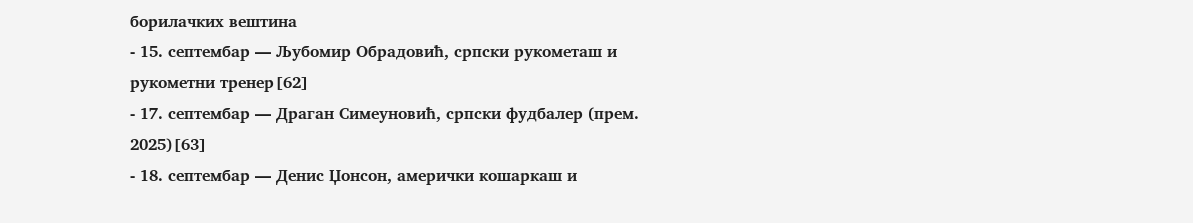борилачких вештина
- 15. септембар — Љубомир Обрадовић, српски рукометаш и рукометни тренер[62]
- 17. септембар — Драган Симеуновић, српски фудбалер (прем. 2025)[63]
- 18. септембар — Денис Џонсон, амерички кошаркаш и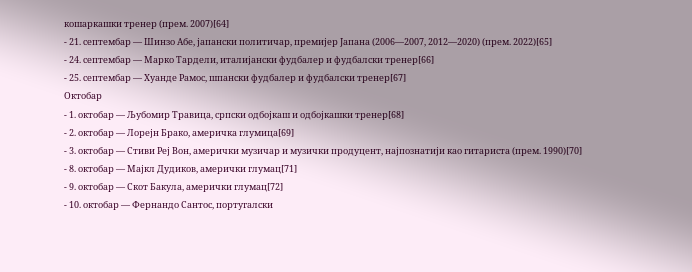кошаркашки тренер (прем. 2007)[64]
- 21. септембар — Шинзо Абе, јапански политичар, премијер Јапана (2006—2007, 2012—2020) (прем. 2022)[65]
- 24. септембар — Марко Тардели, италијански фудбалер и фудбалски тренер[66]
- 25. септембар — Хуанде Рамос, шпански фудбалер и фудбалски тренер[67]
Октобар
- 1. октобар — Љубомир Травица, српски одбојкаш и одбојкашки тренер[68]
- 2. октобар — Лорејн Брако, америчка глумица[69]
- 3. октобар — Стиви Реј Вон, амерички музичар и музички продуцент, најпознатији као гитариста (прем. 1990)[70]
- 8. октобар — Мајкл Дудиков, амерички глумац[71]
- 9. октобар — Скот Бакула, амерички глумац[72]
- 10. октобар — Фернандо Сантос, португалски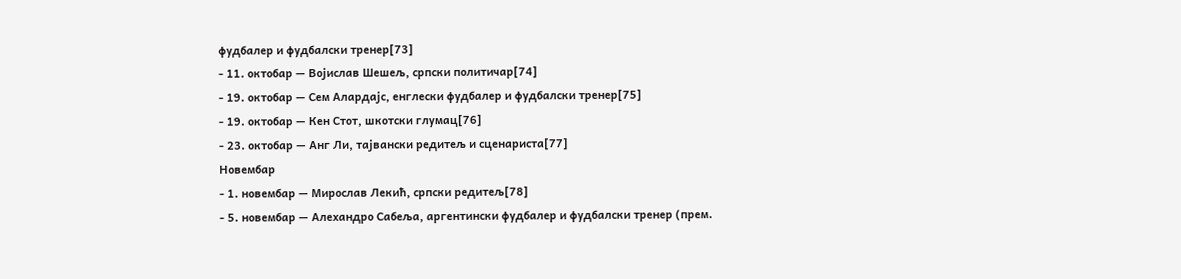фудбалер и фудбалски тренер[73]
- 11. октобар — Војислав Шешељ, српски политичар[74]
- 19. октобар — Сем Алардајс, енглески фудбалер и фудбалски тренер[75]
- 19. октобар — Кен Стот, шкотски глумац[76]
- 23. октобар — Анг Ли, тајвански редитељ и сценариста[77]
Новембар
- 1. новембар — Мирослав Лекић, српски редитељ[78]
- 5. новембар — Алехандро Сабеља, аргентински фудбалер и фудбалски тренер (прем.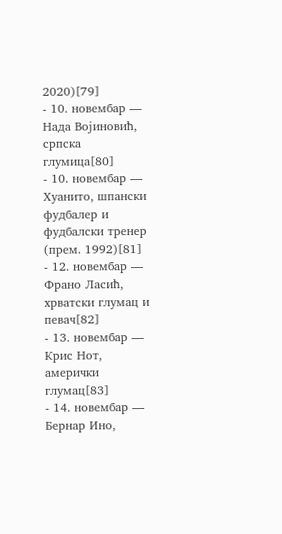2020)[79]
- 10. новембар — Нада Војиновић, српска глумица[80]
- 10. новембар — Хуанито, шпански фудбалер и фудбалски тренер (прем. 1992)[81]
- 12. новембар — Франо Ласић, хрватски глумац и певач[82]
- 13. новембар — Крис Нот, амерички глумац[83]
- 14. новембар — Бернар Ино,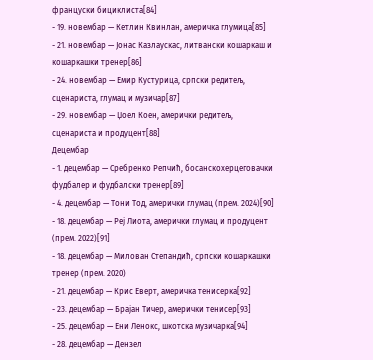француски бициклиста[84]
- 19. новембар — Кетлин Квинлан, америчка глумица[85]
- 21. новембар — Јонас Казлаускас, литвански кошаркаш и кошаркашки тренер[86]
- 24. новембар — Емир Кустурица, српски редитељ, сценариста, глумац и музичар[87]
- 29. новембар — Џоел Коен, амерички редитељ, сценариста и продуцент[88]
Децембар
- 1. децембар — Сребренко Репчић, босанскохерцеговачки фудбалер и фудбалски тренер[89]
- 4. децембар — Тони Тод, амерички глумац (прем. 2024)[90]
- 18. децембар — Реј Лиота, амерички глумац и продуцент (прем. 2022)[91]
- 18. децембар — Милован Степандић, српски кошаркашки тренер (прем. 2020)
- 21. децембар — Крис Еверт, америчка тенисерка[92]
- 23. децембар — Брајан Тичер, амерички тенисер[93]
- 25. децембар — Ени Ленокс, шкотска музичарка[94]
- 28. децембар — Дензел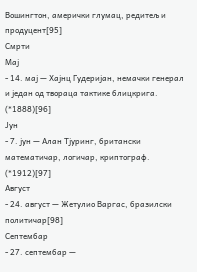Вошингтон, амерички глумац, редитељ и продуцент[95]
Смрти
Мај
- 14. мај — Хајнц Гудеријан, немачки генерал и један од твораца тактике блицкрига. (*1888)[96]
Јун
- 7. јун — Алан Тјуринг, британски математичар, логичар, криптограф. (*1912)[97]
Август
- 24. август — Жетулио Варгас, бразилски политичар[98]
Септембар
- 27. септембар —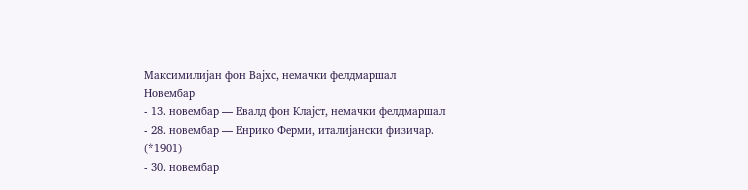Максимилијан фон Вајхс, немачки фелдмаршал
Новембар
- 13. новембар — Евалд фон Клајст, немачки фелдмаршал
- 28. новембар — Енрико Ферми, италијански физичар. (*1901)
- 30. новембар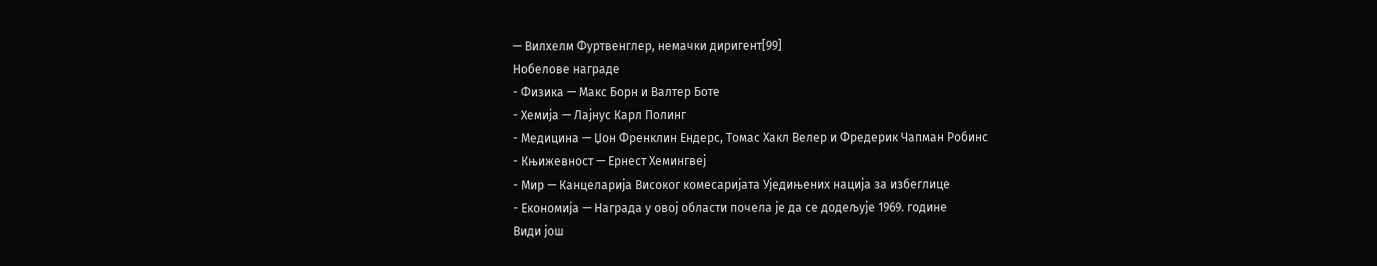— Вилхелм Фуртвенглер, немачки диригент[99]
Нобелове награде
- Физика — Макс Борн и Валтер Боте
- Хемија — Лајнус Карл Полинг
- Медицина — Џон Френклин Ендерс, Томас Хакл Велер и Фредерик Чапман Робинс
- Књижевност — Ернест Хемингвеј
- Мир — Канцеларија Високог комесаријата Уједињених нација за избеглице
- Економија — Награда у овој области почела је да се додељује 1969. године
Види још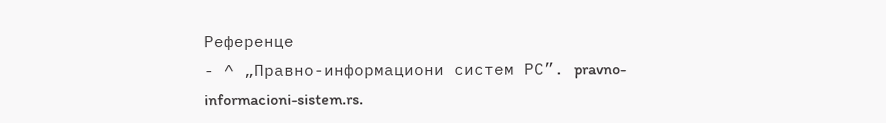Референце
- ^ „Правно-информациони систем РС”. pravno-informacioni-sistem.rs.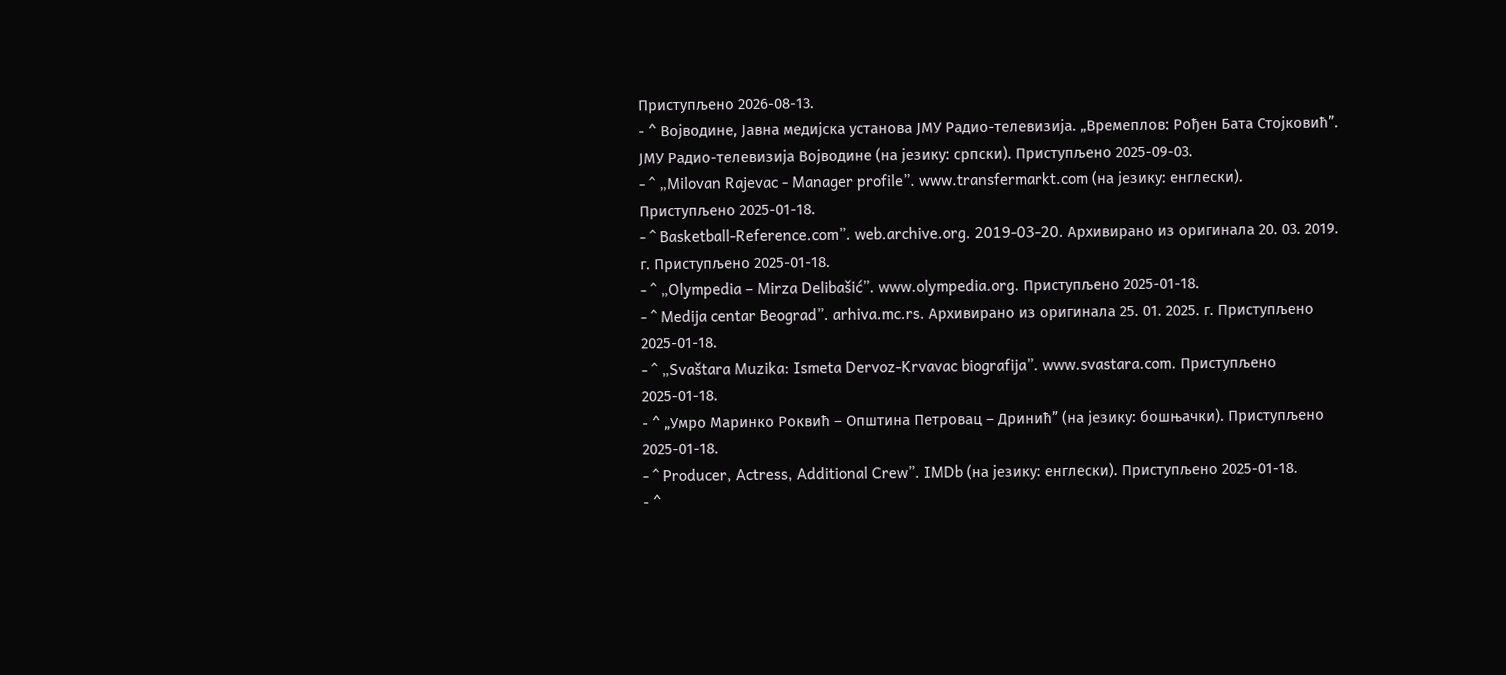Приступљено 2026-08-13.
- ^ Војводине, Јавна медијска установа ЈМУ Радио-телевизија. „Времеплов: Рођен Бата Стојковић”. ЈМУ Радио-телевизија Војводине (на језику: српски). Приступљено 2025-09-03.
- ^ „Milovan Rajevac - Manager profile”. www.transfermarkt.com (на језику: енглески). Приступљено 2025-01-18.
- ^ Basketball-Reference.com”. web.archive.org. 2019-03-20. Архивирано из оригинала 20. 03. 2019. г. Приступљено 2025-01-18.
- ^ „Olympedia – Mirza Delibašić”. www.olympedia.org. Приступљено 2025-01-18.
- ^ Medija centar Beograd”. arhiva.mc.rs. Архивирано из оригинала 25. 01. 2025. г. Приступљено 2025-01-18.
- ^ „Svaštara Muzika: Ismeta Dervoz-Krvavac biografija”. www.svastara.com. Приступљено 2025-01-18.
- ^ „Умро Маринко Роквић – Општина Петровац – Дринић” (на језику: бошњачки). Приступљено 2025-01-18.
- ^ Producer, Actress, Additional Crew”. IMDb (на језику: енглески). Приступљено 2025-01-18.
- ^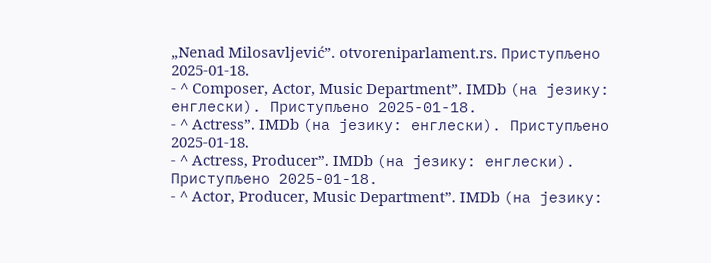„Nenad Milosavljević”. otvoreniparlament.rs. Приступљено 2025-01-18.
- ^ Composer, Actor, Music Department”. IMDb (на језику: енглески). Приступљено 2025-01-18.
- ^ Actress”. IMDb (на језику: енглески). Приступљено 2025-01-18.
- ^ Actress, Producer”. IMDb (на језику: енглески). Приступљено 2025-01-18.
- ^ Actor, Producer, Music Department”. IMDb (на језику: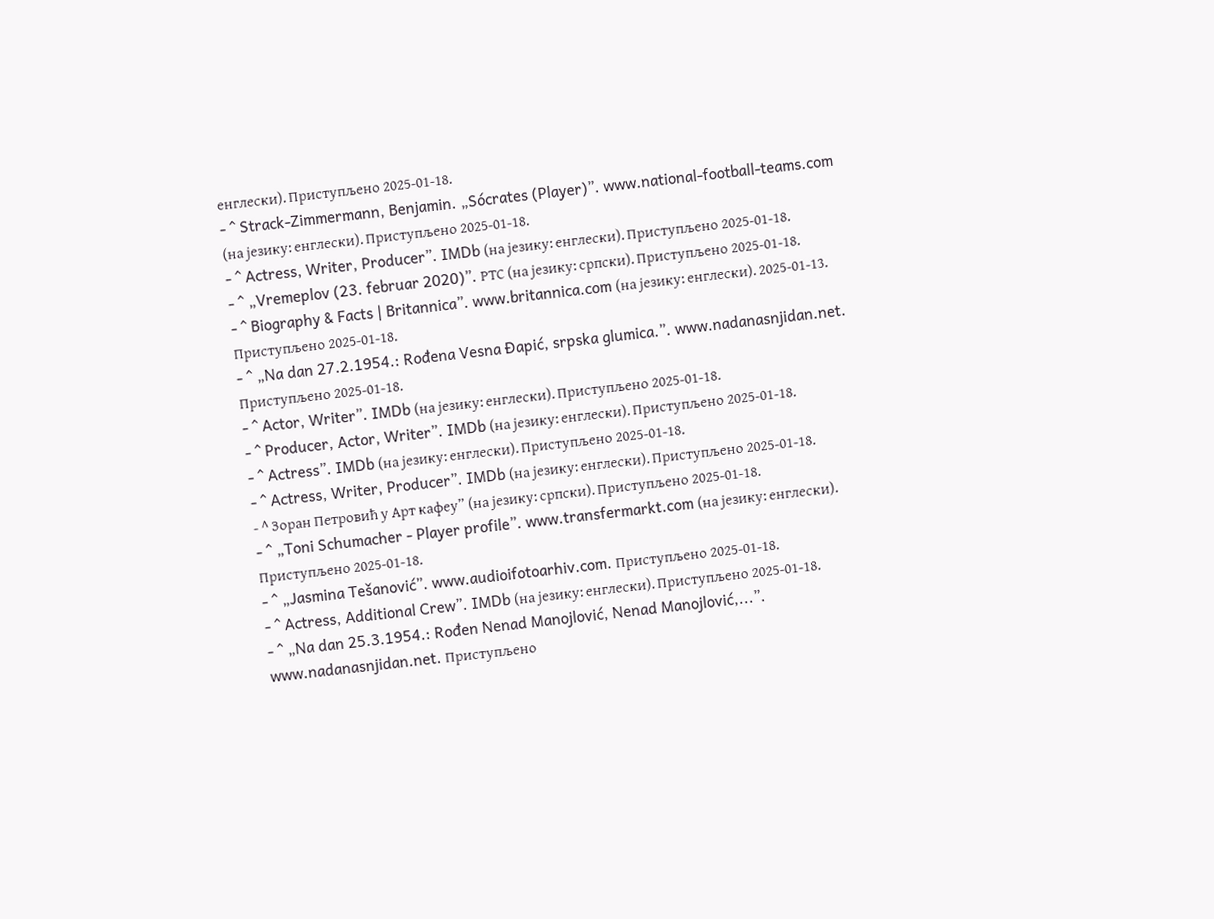енглески). Приступљено 2025-01-18.
- ^ Strack-Zimmermann, Benjamin. „Sócrates (Player)”. www.national-football-teams.com (на језику: енглески). Приступљено 2025-01-18.
- ^ Actress, Writer, Producer”. IMDb (на језику: енглески). Приступљено 2025-01-18.
- ^ „Vremeplov (23. februar 2020)”. РТС (на језику: српски). Приступљено 2025-01-18.
- ^ Biography & Facts | Britannica”. www.britannica.com (на језику: енглески). 2025-01-13. Приступљено 2025-01-18.
- ^ „Na dan 27.2.1954.: Rođena Vesna Đapić, srpska glumica.”. www.nadanasnjidan.net. Приступљено 2025-01-18.
- ^ Actor, Writer”. IMDb (на језику: енглески). Приступљено 2025-01-18.
- ^ Producer, Actor, Writer”. IMDb (на језику: енглески). Приступљено 2025-01-18.
- ^ Actress”. IMDb (на језику: енглески). Приступљено 2025-01-18.
- ^ Actress, Writer, Producer”. IMDb (на језику: енглески). Приступљено 2025-01-18.
- ^ Зоран Петровић у Арт кафеу” (на језику: српски). Приступљено 2025-01-18.
- ^ „Toni Schumacher - Player profile”. www.transfermarkt.com (на језику: енглески). Приступљено 2025-01-18.
- ^ „Jasmina Tešanović”. www.audioifotoarhiv.com. Приступљено 2025-01-18.
- ^ Actress, Additional Crew”. IMDb (на језику: енглески). Приступљено 2025-01-18.
- ^ „Na dan 25.3.1954.: Rođen Nenad Manojlović, Nenad Manojlović,...”. www.nadanasnjidan.net. Приступљено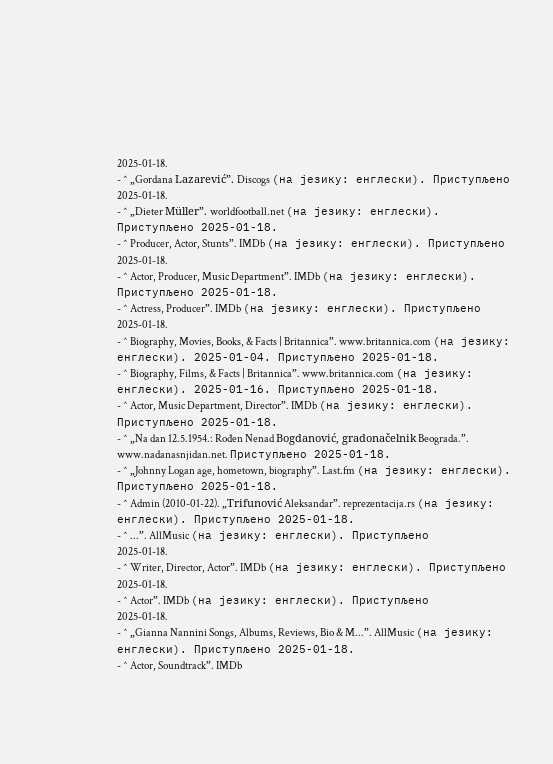2025-01-18.
- ^ „Gordana Lazarević”. Discogs (на језику: енглески). Приступљено 2025-01-18.
- ^ „Dieter Müller”. worldfootball.net (на језику: енглески). Приступљено 2025-01-18.
- ^ Producer, Actor, Stunts”. IMDb (на језику: енглески). Приступљено 2025-01-18.
- ^ Actor, Producer, Music Department”. IMDb (на језику: енглески). Приступљено 2025-01-18.
- ^ Actress, Producer”. IMDb (на језику: енглески). Приступљено 2025-01-18.
- ^ Biography, Movies, Books, & Facts | Britannica”. www.britannica.com (на језику: енглески). 2025-01-04. Приступљено 2025-01-18.
- ^ Biography, Films, & Facts | Britannica”. www.britannica.com (на језику: енглески). 2025-01-16. Приступљено 2025-01-18.
- ^ Actor, Music Department, Director”. IMDb (на језику: енглески). Приступљено 2025-01-18.
- ^ „Na dan 12.5.1954.: Rođen Nenad Bogdanović, gradonačelnik Beograda.”. www.nadanasnjidan.net. Приступљено 2025-01-18.
- ^ „Johnny Logan age, hometown, biography”. Last.fm (на језику: енглески). Приступљено 2025-01-18.
- ^ Admin (2010-01-22). „Trifunović Aleksandar”. reprezentacija.rs (на језику: енглески). Приступљено 2025-01-18.
- ^ ...”. AllMusic (на језику: енглески). Приступљено 2025-01-18.
- ^ Writer, Director, Actor”. IMDb (на језику: енглески). Приступљено 2025-01-18.
- ^ Actor”. IMDb (на језику: енглески). Приступљено 2025-01-18.
- ^ „Gianna Nannini Songs, Albums, Reviews, Bio & M...”. AllMusic (на језику: енглески). Приступљено 2025-01-18.
- ^ Actor, Soundtrack”. IMDb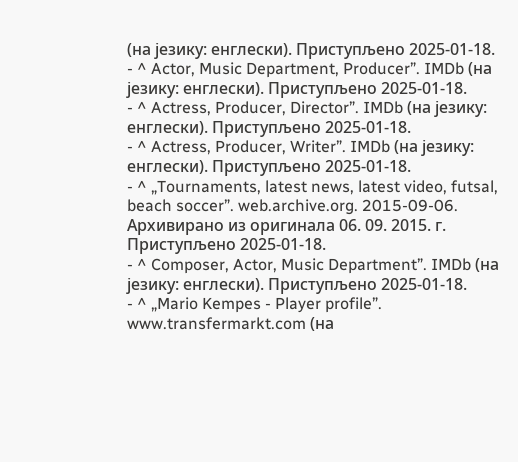(на језику: енглески). Приступљено 2025-01-18.
- ^ Actor, Music Department, Producer”. IMDb (на језику: енглески). Приступљено 2025-01-18.
- ^ Actress, Producer, Director”. IMDb (на језику: енглески). Приступљено 2025-01-18.
- ^ Actress, Producer, Writer”. IMDb (на језику: енглески). Приступљено 2025-01-18.
- ^ „Tournaments, latest news, latest video, futsal, beach soccer”. web.archive.org. 2015-09-06. Архивирано из оригинала 06. 09. 2015. г. Приступљено 2025-01-18.
- ^ Composer, Actor, Music Department”. IMDb (на језику: енглески). Приступљено 2025-01-18.
- ^ „Mario Kempes - Player profile”. www.transfermarkt.com (на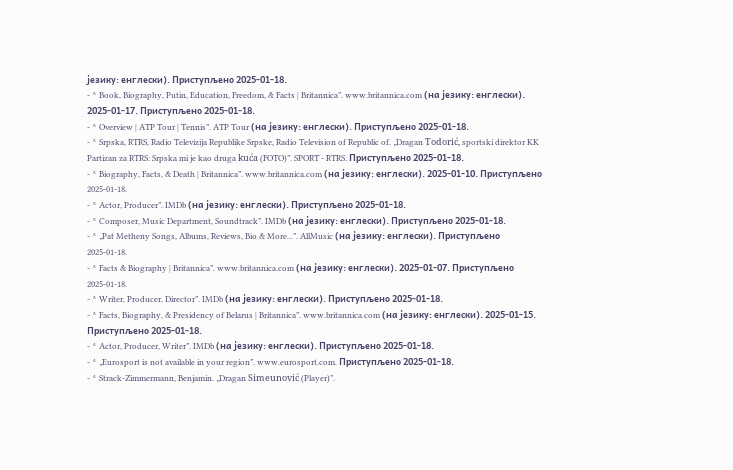језику: енглески). Приступљено 2025-01-18.
- ^ Book, Biography, Putin, Education, Freedom, & Facts | Britannica”. www.britannica.com (на језику: енглески). 2025-01-17. Приступљено 2025-01-18.
- ^ Overview | ATP Tour | Tennis”. ATP Tour (на језику: енглески). Приступљено 2025-01-18.
- ^ Srpska, RTRS, Radio Televizija Republike Srpske, Radio Television of Republic of. „Dragan Todorić, sportski direktor KK Partizan za RTRS: Srpska mi je kao druga kuća (FOTO)”. SPORT - RTRS. Приступљено 2025-01-18.
- ^ Biography, Facts, & Death | Britannica”. www.britannica.com (на језику: енглески). 2025-01-10. Приступљено 2025-01-18.
- ^ Actor, Producer”. IMDb (на језику: енглески). Приступљено 2025-01-18.
- ^ Composer, Music Department, Soundtrack”. IMDb (на језику: енглески). Приступљено 2025-01-18.
- ^ „Pat Metheny Songs, Albums, Reviews, Bio & More...”. AllMusic (на језику: енглески). Приступљено 2025-01-18.
- ^ Facts & Biography | Britannica”. www.britannica.com (на језику: енглески). 2025-01-07. Приступљено 2025-01-18.
- ^ Writer, Producer, Director”. IMDb (на језику: енглески). Приступљено 2025-01-18.
- ^ Facts, Biography, & Presidency of Belarus | Britannica”. www.britannica.com (на језику: енглески). 2025-01-15. Приступљено 2025-01-18.
- ^ Actor, Producer, Writer”. IMDb (на језику: енглески). Приступљено 2025-01-18.
- ^ „Eurosport is not available in your region”. www.eurosport.com. Приступљено 2025-01-18.
- ^ Strack-Zimmermann, Benjamin. „Dragan Simeunović (Player)”.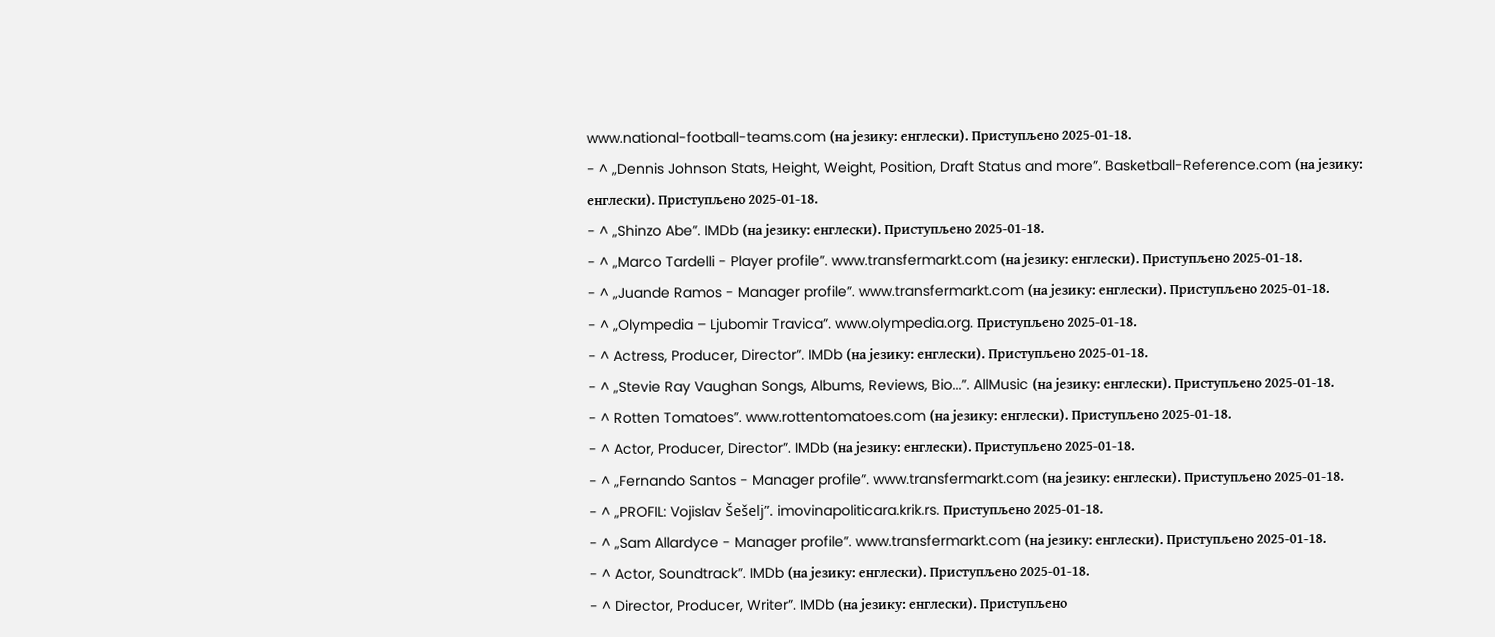www.national-football-teams.com (на језику: енглески). Приступљено 2025-01-18.
- ^ „Dennis Johnson Stats, Height, Weight, Position, Draft Status and more”. Basketball-Reference.com (на језику: енглески). Приступљено 2025-01-18.
- ^ „Shinzo Abe”. IMDb (на језику: енглески). Приступљено 2025-01-18.
- ^ „Marco Tardelli - Player profile”. www.transfermarkt.com (на језику: енглески). Приступљено 2025-01-18.
- ^ „Juande Ramos - Manager profile”. www.transfermarkt.com (на језику: енглески). Приступљено 2025-01-18.
- ^ „Olympedia – Ljubomir Travica”. www.olympedia.org. Приступљено 2025-01-18.
- ^ Actress, Producer, Director”. IMDb (на језику: енглески). Приступљено 2025-01-18.
- ^ „Stevie Ray Vaughan Songs, Albums, Reviews, Bio...”. AllMusic (на језику: енглески). Приступљено 2025-01-18.
- ^ Rotten Tomatoes”. www.rottentomatoes.com (на језику: енглески). Приступљено 2025-01-18.
- ^ Actor, Producer, Director”. IMDb (на језику: енглески). Приступљено 2025-01-18.
- ^ „Fernando Santos - Manager profile”. www.transfermarkt.com (на језику: енглески). Приступљено 2025-01-18.
- ^ „PROFIL: Vojislav Šešelj”. imovinapoliticara.krik.rs. Приступљено 2025-01-18.
- ^ „Sam Allardyce - Manager profile”. www.transfermarkt.com (на језику: енглески). Приступљено 2025-01-18.
- ^ Actor, Soundtrack”. IMDb (на језику: енглески). Приступљено 2025-01-18.
- ^ Director, Producer, Writer”. IMDb (на језику: енглески). Приступљено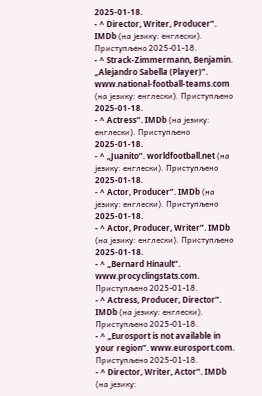2025-01-18.
- ^ Director, Writer, Producer”. IMDb (на језику: енглески). Приступљено 2025-01-18.
- ^ Strack-Zimmermann, Benjamin. „Alejandro Sabella (Player)”. www.national-football-teams.com (на језику: енглески). Приступљено 2025-01-18.
- ^ Actress”. IMDb (на језику: енглески). Приступљено 2025-01-18.
- ^ „Juanito”. worldfootball.net (на језику: енглески). Приступљено 2025-01-18.
- ^ Actor, Producer”. IMDb (на језику: енглески). Приступљено 2025-01-18.
- ^ Actor, Producer, Writer”. IMDb (на језику: енглески). Приступљено 2025-01-18.
- ^ „Bernard Hinault”. www.procyclingstats.com. Приступљено 2025-01-18.
- ^ Actress, Producer, Director”. IMDb (на језику: енглески). Приступљено 2025-01-18.
- ^ „Eurosport is not available in your region”. www.eurosport.com. Приступљено 2025-01-18.
- ^ Director, Writer, Actor”. IMDb (на језику: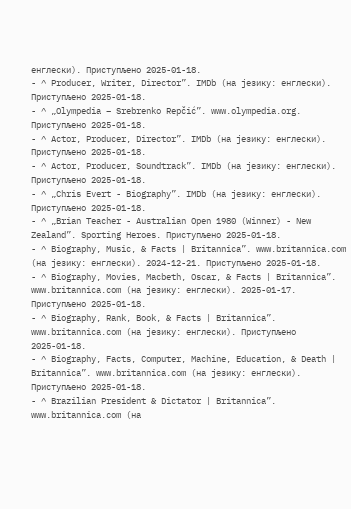енглески). Приступљено 2025-01-18.
- ^ Producer, Writer, Director”. IMDb (на језику: енглески). Приступљено 2025-01-18.
- ^ „Olympedia – Srebrenko Repčić”. www.olympedia.org. Приступљено 2025-01-18.
- ^ Actor, Producer, Director”. IMDb (на језику: енглески). Приступљено 2025-01-18.
- ^ Actor, Producer, Soundtrack”. IMDb (на језику: енглески). Приступљено 2025-01-18.
- ^ „Chris Evert - Biography”. IMDb (на језику: енглески). Приступљено 2025-01-18.
- ^ „Brian Teacher - Australian Open 1980 (Winner) - New Zealand”. Sporting Heroes. Приступљено 2025-01-18.
- ^ Biography, Music, & Facts | Britannica”. www.britannica.com (на језику: енглески). 2024-12-21. Приступљено 2025-01-18.
- ^ Biography, Movies, Macbeth, Oscar, & Facts | Britannica”. www.britannica.com (на језику: енглески). 2025-01-17. Приступљено 2025-01-18.
- ^ Biography, Rank, Book, & Facts | Britannica”. www.britannica.com (на језику: енглески). Приступљено 2025-01-18.
- ^ Biography, Facts, Computer, Machine, Education, & Death | Britannica”. www.britannica.com (на језику: енглески). Приступљено 2025-01-18.
- ^ Brazilian President & Dictator | Britannica”. www.britannica.com (на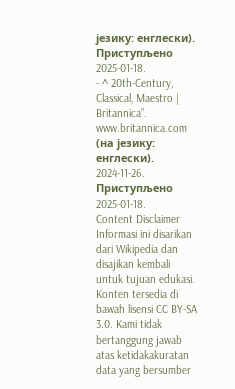језику: енглески). Приступљено 2025-01-18.
- ^ 20th-Century, Classical, Maestro | Britannica”. www.britannica.com (на језику: енглески). 2024-11-26. Приступљено 2025-01-18.
Content Disclaimer
Informasi ini disarikan dari Wikipedia dan disajikan kembali untuk tujuan edukasi. Konten tersedia di bawah lisensi CC BY-SA 3.0. Kami tidak bertanggung jawab atas ketidakakuratan data yang bersumber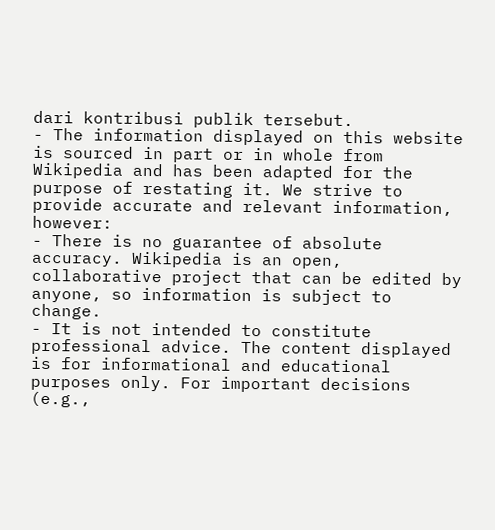dari kontribusi publik tersebut.
- The information displayed on this website is sourced in part or in whole from Wikipedia and has been adapted for the purpose of restating it. We strive to provide accurate and relevant information, however:
- There is no guarantee of absolute accuracy. Wikipedia is an open, collaborative project that can be edited by anyone, so information is subject to change.
- It is not intended to constitute professional advice. The content displayed is for informational and educational purposes only. For important decisions (e.g.,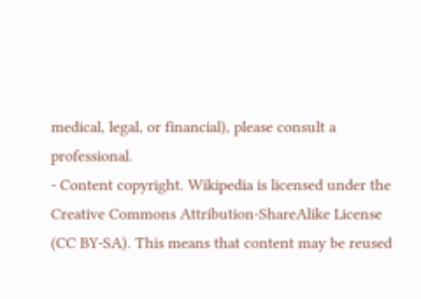medical, legal, or financial), please consult a professional.
- Content copyright. Wikipedia is licensed under the Creative Commons Attribution-ShareAlike License (CC BY-SA). This means that content may be reused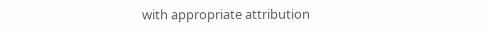with appropriate attribution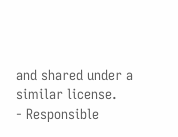and shared under a similar license.
- Responsible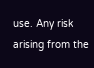use. Any risk arising from the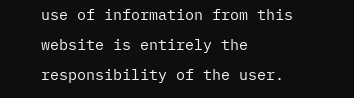use of information from this website is entirely the responsibility of the user.